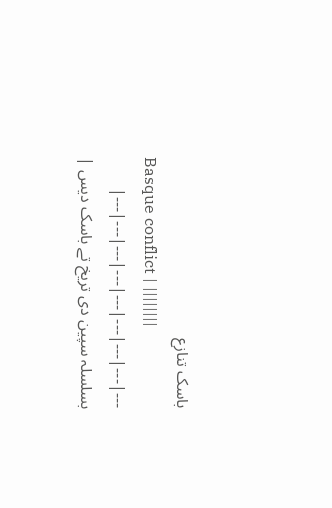باسک تنازع
Basque conflict | ||||||||
---|---|---|---|---|---|---|---|---|
بسلسلہ سپین دی تریخ تے باسک دیس |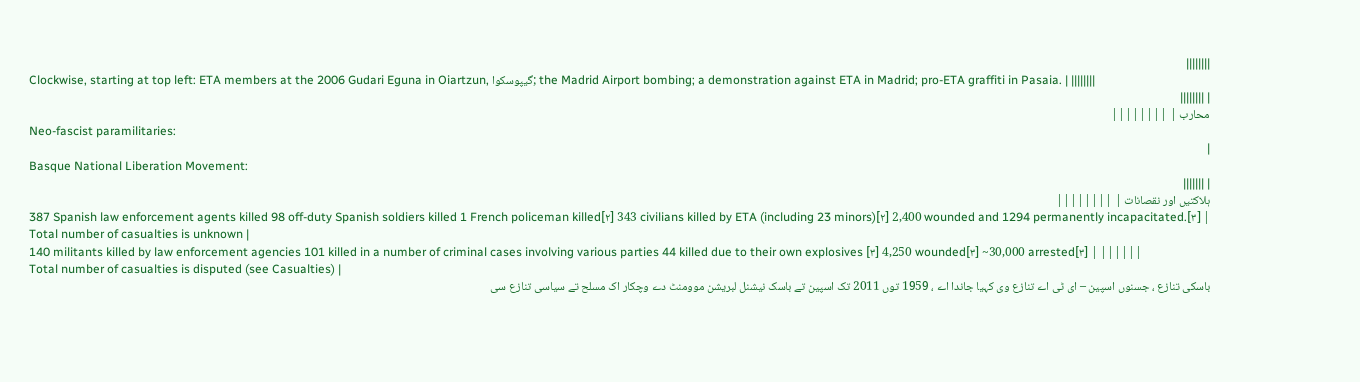||||||||
Clockwise, starting at top left: ETA members at the 2006 Gudari Eguna in Oiartzun, گیپوسکوا; the Madrid Airport bombing; a demonstration against ETA in Madrid; pro-ETA graffiti in Pasaia. | ||||||||
| ||||||||
محارب | ||||||||
Neo-fascist paramilitaries:
|
Basque National Liberation Movement:
| |||||||
ہلاکتیں اور نقصانات | ||||||||
387 Spanish law enforcement agents killed 98 off-duty Spanish soldiers killed 1 French policeman killed[۲] 343 civilians killed by ETA (including 23 minors)[۲] 2,400 wounded and 1294 permanently incapacitated.[۳] | Total number of casualties is unknown |
140 militants killed by law enforcement agencies 101 killed in a number of criminal cases involving various parties 44 killed due to their own explosives [۳] 4,250 wounded[۳] ~30,000 arrested[۳] | ||||||
Total number of casualties is disputed (see Casualties) |
باسکی تنازع ، جسنوں اسپین – ای ٹی اے تنازع وی کہیا جاندا اے ، 1959 توں 2011 تک اسپین تے باسک نیشنل لبریشن موومنٹ دے وچکار اک مسلح تے سیاسی تنازع سی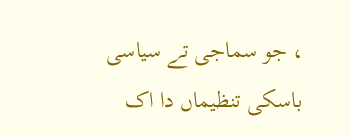، جو سماجی تے سیاسی باسکی تنظیماں دا اک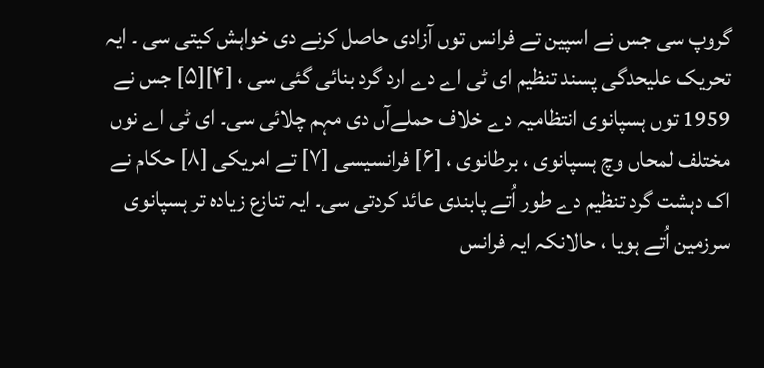گروپ سی جس نے اسپین تے فرانس توں آزادی حاصل کرنے دی خواہش کيتی سی ۔ ایہ تحریک علیحدگی پسند تنظیم ای ٹی اے دے ارد گرد بنائی گئی سی ، [۴][۵] جس نے 1959 توں ہسپانوی انتظامیہ دے خلاف حملےآں دی مہم چلائی سی۔ ای ٹی اے نوں مختلف لمحاں وچ ہسپانوی ، برطانوی ، [۶] فرانسیسی [۷] تے امریکی [۸] حکام نے اک دہشت گرد تنظیم دے طور اُتے پابندی عائد کردتی سی۔ ایہ تنازع زیادہ تر ہسپانوی سرزمین اُتے ہويا ، حالانکہ ایہ فرانس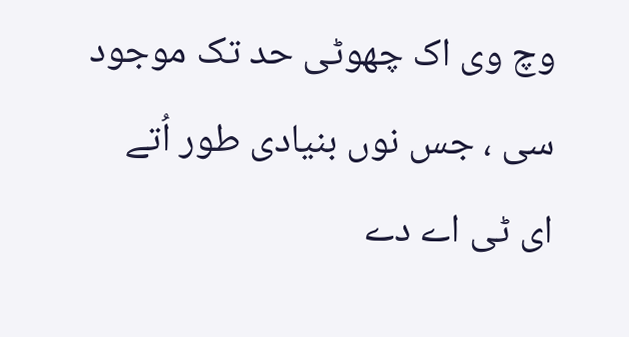وچ وی اک چھوٹی حد تک موجود سی ، جس نوں بنیادی طور اُتے ای ٹی اے دے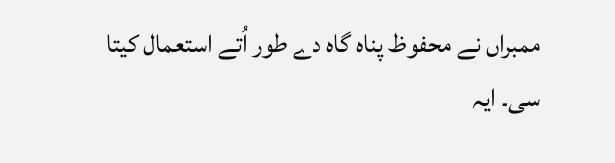ممبراں نے محفوظ پناہ گاہ دے طور اُتے استعمال کيتا سی۔ ایہ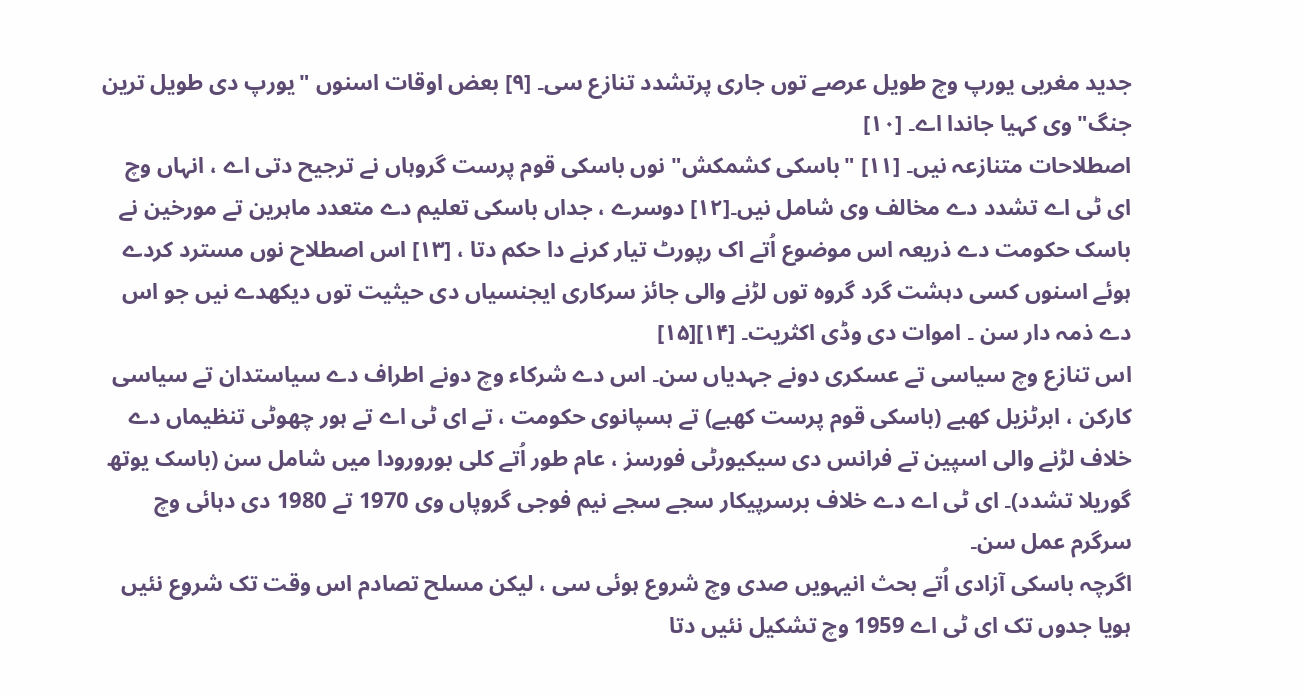جدید مغربی یورپ وچ طویل عرصے توں جاری پرتشدد تنازع سی۔ [۹] بعض اوقات اسنوں "یورپ دی طویل ترین جنگ" وی کہیا جاندا اے۔ [۱۰]
اصطلاحات متنازعہ نيں۔ [۱۱] "باسکی کشمکش" نوں باسکی قوم پرست گروہاں نے ترجیح دتی اے ، انہاں وچ ای ٹی اے تشدد دے مخالف وی شامل نيں۔[۱۲] دوسرے ، جداں باسکی تعلیم دے متعدد ماہرین تے مورخین نے باسک حکومت دے ذریعہ اس موضوع اُتے اک رپورٹ تیار کرنے دا حکم دتا ، [۱۳] اس اصطلاح نوں مسترد کردے ہوئے اسنوں کسی دہشت گرد گروہ توں لڑنے والی جائز سرکاری ایجنسیاں دی حیثیت توں دیکھدے نيں جو اس دے ذمہ دار سن ۔ اموات دی وڈی اکثریت۔ [۱۴][۱۵]
اس تنازع وچ سیاسی تے عسکری دونے جہدیاں سن۔ اس دے شرکاء وچ دونے اطراف دے سیاستدان تے سیاسی کارکن ، ابرٹزیل کھبے (باسکی قوم پرست کھبے) تے ہسپانوی حکومت ، تے ای ٹی اے تے ہور چھوٹی تنظیماں دے خلاف لڑنے والی اسپین تے فرانس دی سیکیورٹی فورسز ، عام طور اُتے کلی بورورودا ميں شامل سن (باسک یوتھ گوریلا تشدد)۔ ای ٹی اے دے خلاف برسرپیکار سجے سجے نیم فوجی گروپاں وی 1970 تے 1980 دی دہائی وچ سرگرم عمل سن۔
اگرچہ باسکی آزادی اُتے بحث انیہويں صدی وچ شروع ہوئی سی ، لیکن مسلح تصادم اس وقت تک شروع نئيں ہويا جدوں تک ای ٹی اے 1959 وچ تشکیل نئيں دتا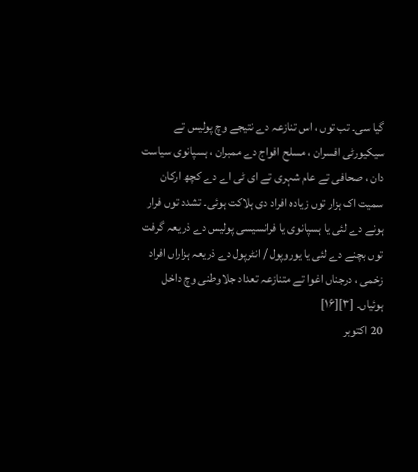گیا سی۔ تب توں ، اس تنازعہ دے نتیجے وچ پولیس تے سیکیورٹی افسران ، مسلح افواج دے ممبران ، ہسپانوی سیاست دان ، صحافی تے عام شہری تے ای ٹی اے دے کچھ ارکان سمیت اک ہزار توں زیادہ افراد دی ہلاکت ہوئی۔ تشدد توں فرار ہونے دے لئی یا ہسپانوی یا فرانسیسی پولیس دے ذریعہ گرفت توں بچنے دے لئی یا یوروپول / انٹرپول دے ذریعہ ہزاراں افراد زخمی ، درجناں اغوا تے متنازعہ تعداد جلاوطنی وچ داخل ہوئیاں۔ [۳][۱۶]
20 اکتوبر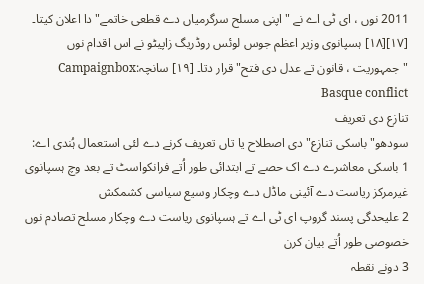2011 نوں ، ای ٹی اے نے "اپنی مسلح سرگرمیاں دے قطعی خاتمے" دا اعلان کيتا۔ [۱۷][۱۸] ہسپانوی وزیر اعظم جوس لوئس روڈریگ زاپیٹو نے اس اقدام نوں "جمہوریت ، قانون تے عدل دی فتح" قرار دتا۔ [۱۹] سانچہ:Campaignbox Basque conflict
تنازع دی تعریف
سودھو"باسکی تنازع" دی اصطلاح یا تاں تعریف کرنے دے لئی استعمال ہُندی اے:
1 باسکی معاشرے دے اک حصے تے ابتدائی طور اُتے فرانکواسٹ تے بعد وچ ہسپانوی غیرمرکز ریاست دے آئینی ماڈل دے وچکار وسیع سیاسی کشمکش
2 علیحدگی پسند گروپ ای ٹی اے تے ہسپانوی ریاست دے وچکار مسلح تصادم نوں خصوصی طور اُتے بیان کرن
3 دونے نقطہ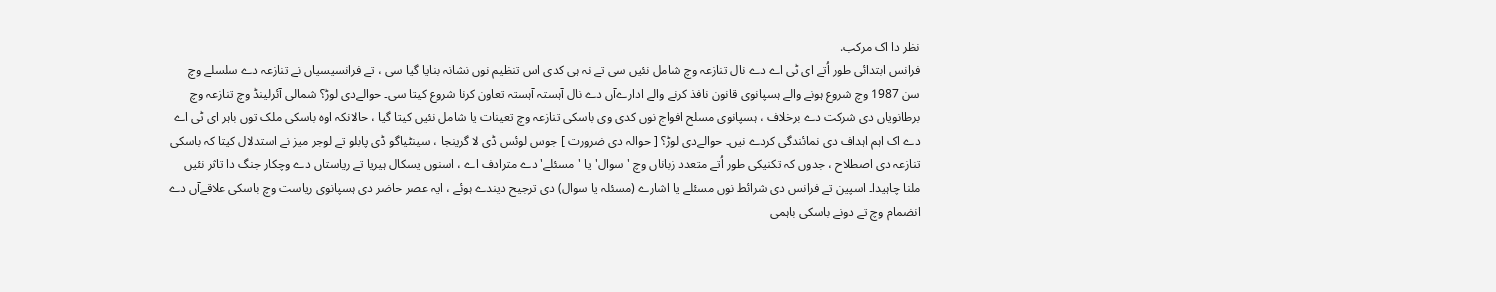نظر دا اک مرکب.
فرانس ابتدائی طور اُتے ای ٹی اے دے نال تنازعہ وچ شامل نئيں سی تے نہ ہی کدی اس تنظیم نوں نشانہ بنایا گیا سی ، تے فرانسیسیاں نے تنازعہ دے سلسلے وچ سن 1987 وچ شروع ہونے والے ہسپانوی قانون نافذ کرنے والے ادارےآں دے نال آہستہ آہستہ تعاون کرنا شروع کيتا سی۔ حوالےدی لوڑ؟ شمالی آئرلینڈ وچ تنازعہ وچ برطانویاں دی شرکت دے برخلاف ، ہسپانوی مسلح افواج نوں کدی وی باسکی تنازعہ وچ تعینات یا شامل نئيں کيتا گیا ، حالانکہ اوہ باسکی ملک توں باہر ای ٹی اے دے اک اہم اہداف دی نمائندگی کردے نيں۔ حوالےدی لوڑ؟ [ حوالہ دی ضرورت ] جوس لوئس ڈی لا گرینجا ، سینٹیاگو ڈی پابلو تے لوجر میز نے استدلال کيتا کہ باسکی تنازعہ دی اصطلاح ، جدوں کہ تکنیکی طور اُتے متعدد زباناں وچ 'سوال' یا 'مسئلے' دے مترادف اے ، اسنوں یسکال ہیریا تے ریاستاں دے وچکار جنگ دا تاثر نئيں ملنا چاہیدا۔ اسپین تے فرانس دی شرائط نوں مسئلے یا اشارے (مسئلہ یا سوال) دی ترجیح دیندے ہوئے ، ایہ عصر حاضر دی ہسپانوی ریاست وچ باسکی علاقےآں دے انضمام وچ تے دونے باسکی باہمی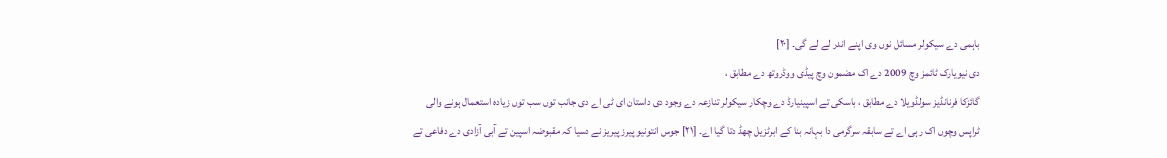باہمی دے سیکولر مسائل نوں وی اپنے اندر لے لے گی۔ [۲۰]
دی نیویارک ٹائمز وچ 2009 دے اک مضمون وچ پیڈی ووڈروتھ دے مطابق ،
گائزکا فرنانڈیز سولڈویلا دے مطابق ، باسکی تے اسپینیارڈ دے وچکار سیکولر تنازعہ دے وجود دی داستان ای ٹی اے دی جانب توں سب توں زیادہ استعمال ہونے والی ٹراپس وچوں اک رہی اے تے سابقہ سرگرمی دا بہانہ بنا کے ابرٹزیل چھڈ دتا گیا اے۔ [۲۱] جوس انتونیو پیرز پیریز نے دسیا کہ مقبوضہ اسپین تے آبی آزادی دے دفاعی تے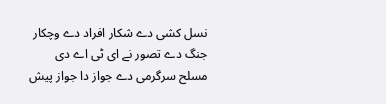نسل کشی دے شکار افراد دے وچکار جنگ دے تصور نے ای ٹی اے دی مسلح سرگرمی دے جواز دا جواز پیش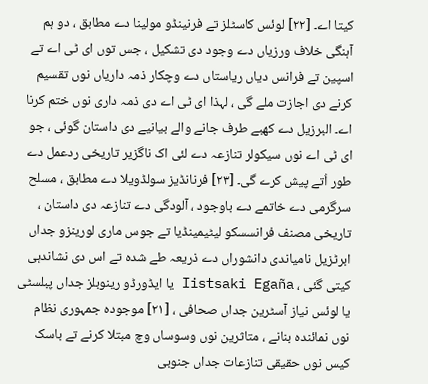کيتا اے۔ [۲۲] لوئس کاسٹلز تے فرنینڈو مولینا دے مطابق ، دو ہم آہنگی خلاف ورزیاں دے وجود دی تشکیل ، جس توں ای ٹی اے تے اسپین تے فرانس دیاں ریاستاں دے وچکار ذمہ داریاں نوں تقسیم کرنے دی اجازت ملے گی ، لہذا ای ٹی اے دی ذمہ داری نوں ختم کرنا اے۔ البرزیل دے کھبے طرف جانے والے بیانیے دی داستان گوئی ، جو ای ٹی اے نوں سیکولر تنازعہ دے لئی اک ناگزیر تاریخی ردعمل دے طور اُتے پیش کرے گی۔ [۲۳] فرنانڈیز سولڈویلا دے مطابق ، مسلح سرگرمی دے خاتمے دے باوجود ، آلودگی دے تنازعہ دی داستان ، تاریخی مصنف فرانسسکو لیٹیمینڈیا تے جوس ماری لورینزو جداں ابرٹزیل نامیاندی دانشوراں دے ذریعہ طے شدہ تے اس دی نشاندہی کيتی گئی ، Iistsaki Egaña یا ایڈورڈو رینوبلز جداں پبلسٹی یا لوئس نیاز آسٹرین جداں صحافی ، [۲۱] موجودہ جمہوری نظام نوں نمائندہ بنانے ، متاثرین نوں وسوساں وچ مبتلا کرنے تے باسک کیس نوں حقیقی تنازعات جداں جنوبی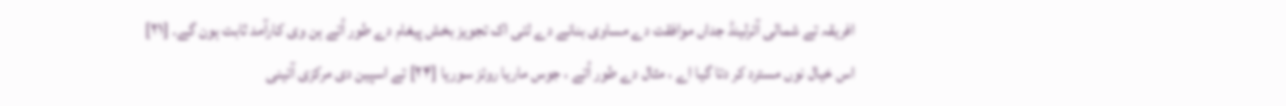افریقہ تے شمالی آئرلینڈ جداں موافقت دے مساوی بنانے دے لئی اک تجویز بخش پیغام دے طور اُتے ہن وی کارآمد ثابت ہون گے۔ [۲۱]
اس خیال نوں مسترد کر دتا گیا اے ، مثال دے طور اُتے ، جوس ماریا روئز سوریا [۲۴] تے اسپین دی مرکزی آئینی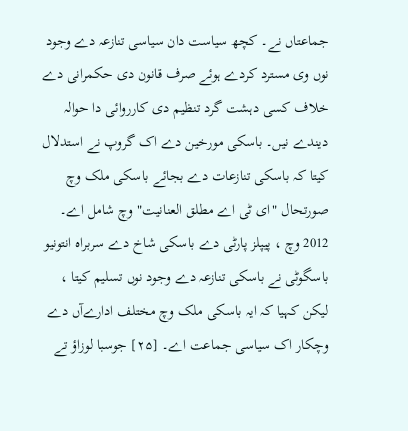جماعتاں نے۔ کچھ سیاست دان سیاسی تنازعہ دے وجود نوں وی مسترد کردے ہوئے صرف قانون دی حکمرانی دے خلاف کسی دہشت گرد تنظیم دی کارروائی دا حوالہ دیندے نيں۔ باسکی مورخین دے اک گروپ نے استدلال کيتا کہ باسکی تنازعات دے بجائے باسکی ملک وچ صورتحال "ای ٹی اے مطلق العنانیت" وچ شامل اے۔ 2012 وچ ، پیپلز پارٹی دے باسکی شاخ دے سربراہ انتونیو باسگوٹی نے باسکی تنازعہ دے وجود نوں تسلیم کيتا ، لیکن کہیا کہ ایہ باسکی ملک وچ مختلف ادارےآں دے وچکار اک سیاسی جماعت اے۔ [۲۵] جوسبا لوزاؤ تے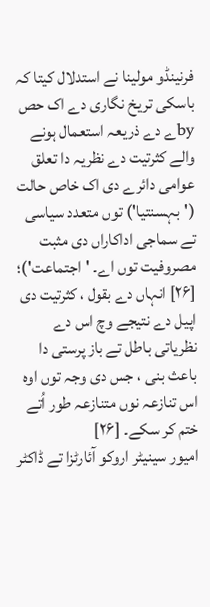فرنینڈو مولینا نے استدلال کيتا کہ باسکی تریخ نگاری دے اک حص byے دے ذریعہ استعمال ہونے والے کثرتیت دے نظریہ دا تعلق عوامی دائرے دی اک خاص حالت ('بہسنتیا') توں متعدد سیاسی تے سماجی اداکاراں دی مثبت مصروفیت توں اے۔ 'اجتماعت')؛ [۲۶] انہاں دے بقول ، کثرتیت دی اپیل دے نتیجے وچ اس دے نظریاتی باطل تے باز پرستی دا باعث بنی ، جس دی وجہ توں اوہ اس تنازعہ نوں متنازعہ طور اُتے ختم کر سکے۔ [۲۶]
امیور سینیٹر اروکو آئارٹزا تے ڈاکٹر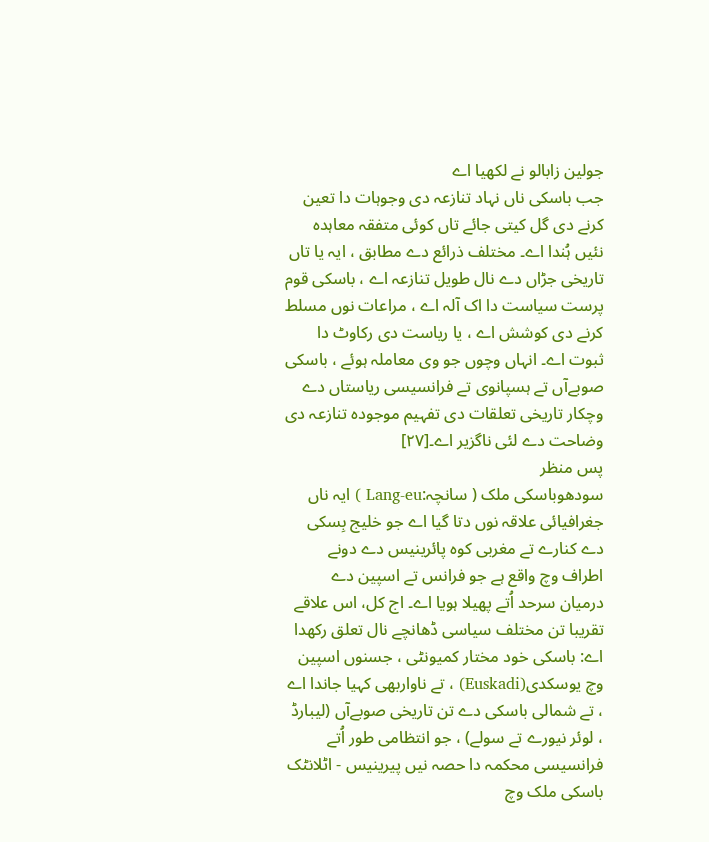جولین زابالو نے لکھیا اے
جب باسکی ناں نہاد تنازعہ دی وجوہات دا تعین کرنے دی گل کيتی جائے تاں کوئی متفقہ معاہدہ نئيں ہُندا اے۔ مختلف ذرائع دے مطابق ، ایہ یا تاں تاریخی جڑاں دے نال طویل تنازعہ اے ، باسکی قوم پرست سیاست دا اک آلہ اے ، مراعات نوں مسلط کرنے دی کوشش اے ، یا ریاست دی رکاوٹ دا ثبوت اے۔ انہاں وچوں جو وی معاملہ ہوئے ، باسکی صوبےآں تے ہسپانوی تے فرانسیسی ریاستاں دے وچکار تاریخی تعلقات دی تفہیم موجودہ تنازعہ دی وضاحت دے لئی ناگزیر اے۔[۲۷]
پس منظر
سودھوباسکی ملک ( سانچہ:Lang-eu ) ایہ ناں جغرافیائی علاقہ نوں دتا گیا اے جو خلیج بِسکی دے کنارے تے مغربی کوہ پائرینیس دے دونے اطراف وچ واقع ہے جو فرانس تے اسپین دے درمیان سرحد اُتے پھیلا ہويا اے۔ اج کل، اس علاقے تقریبا تن مختلف سیاسی ڈھانچے نال تعلق رکھدا اے: باسکی خود مختار کمیونٹی ، جسنوں اسپین وچ یوسکدی(Euskadi) ، تے ناواربھی کہیا جاندا اے ، تے شمالی باسکی دے تن تاریخی صوبےآں (لیبارڈ ، لوئر نیورے تے سولے) ، جو انتظامی طور اُتے فرانسیسی محکمہ دا حصہ نيں پیرینیس - اٹلانٹک باسکی ملک وچ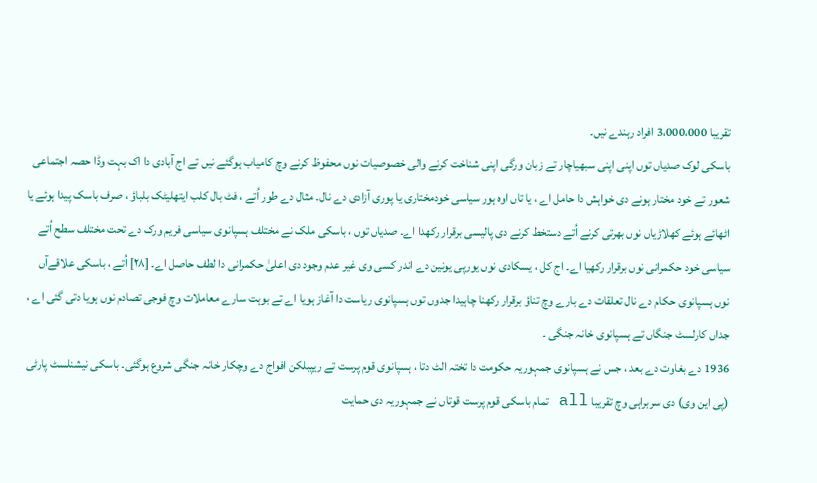تقریبا 3،000،000 افراد رہندے نيں۔
باسکی لوک صدیاں توں اپنی اپنی سبھیاچار تے زبان ورگی اپنی شناخت کرنے والی خصوصیات نوں محفوظ کرنے وچ کامیاب ہوگئے نيں تے اج آبادی دا اک بہت وڈا حصہ اجتماعی شعور تے خود مختار ہونے دی خواہش دا حامل اے ، یا تاں اوہ ہور سیاسی خودمختاری یا پوری آزادی دے نال۔ مثال دے طور اُتے ، فٹ بال کلب ایتھلیٹک بلباؤ ، صرف باسک پیدا ہوئے یا اٹھائے ہوئے کھلاڑیاں نوں بھرتی کرنے اُتے دستخط کرنے دی پالیسی برقرار رکھدا اے۔ صدیاں توں ، باسکی ملک نے مختلف ہسپانوی سیاسی فریم ورک دے تحت مختلف سطح اُتے سیاسی خود حکمرانی نوں برقرار رکھیا اے۔ اج کل ، یسکادی نوں یورپی یونین دے اندر کسی وی غیر عدم وجود دی اعلیٰ حکمرانی دا لطف حاصل اے۔ [۲۸] اُتے ، باسکی علاقےآں نوں ہسپانوی حکام دے نال تعلقات دے بارے وچ تناؤ برقرار رکھنا چاہیدا جدوں توں ہسپانوی ریاست دا آغاز ہويا اے تے بوہت سارے معاملات وچ فوجی تصادم نوں ہويا دتی گئی اے ، جداں کارلسٹ جنگاں تے ہسپانوی خانہ جنگی ۔
1936 دے بغاوت دے بعد ، جس نے ہسپانوی جمہوریہ حکومت دا تختہ الٹ دتا ، ہسپانوی قوم پرست تے ریپبلکن افواج دے وچکار خانہ جنگی شروع ہوگئی۔ باسکی نیشنلسٹ پارٹی (پی این وی) دی سربراہی وچ تقریبا all تمام باسکی قوم پرست قوتاں نے جمہوریہ دی حمایت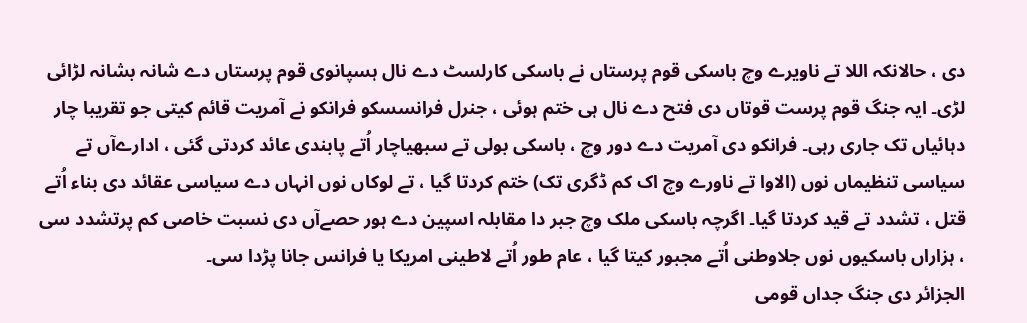دی ، حالانکہ اللا تے ناویرے وچ باسکی قوم پرستاں نے باسکی کارلسٹ دے نال ہسپانوی قوم پرستاں دے شانہ بشانہ لڑائی لڑی۔ ایہ جنگ قوم پرست قوتاں دی فتح دے نال ہی ختم ہوئی ، جنرل فرانسسکو فرانکو نے آمریت قائم کيتی جو تقریبا چار دہائیاں تک جاری رہی۔ فرانکو دی آمریت دے دور وچ ، باسکی بولی تے سبھیاچار اُتے پابندی عائد کردتی گئی ، ادارےآں تے سیاسی تنظیماں نوں (الاوا تے ناورے وچ اک کم ڈگری تک) ختم کردتا گیا ، تے لوکاں نوں انہاں دے سیاسی عقائد دی بناء اُتے قتل ، تشدد تے قید کردتا گیا۔ اگرچہ باسکی ملک وچ جبر دا مقابلہ اسپین دے ہور حصےآں دی نسبت خاصی کم پرتشدد سی ، ہزاراں باسکیوں نوں جلاوطنی اُتے مجبور کيتا گیا ، عام طور اُتے لاطینی امریکا یا فرانس جانا پڑدا سی۔
الجزائر دی جنگ جداں قومی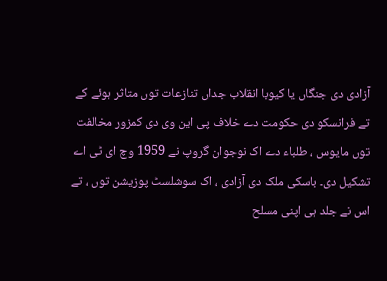آزادی دی جنگاں یا کیوبا انقلاب جداں تنازعات توں متاثر ہوئے کے تے فرانسکو دی حکومت دے خلاف پی این وی دی کمزور مخالفت توں مایوس ، طلباء دے اک نوجوان گروپ نے 1959 وچ ای ٹی اے تشکیل دی۔ باسکی ملک دی آزادی ، اک سوشلسٹ پوزیشن توں ، تے اس نے جلد ہی اپنی مسلح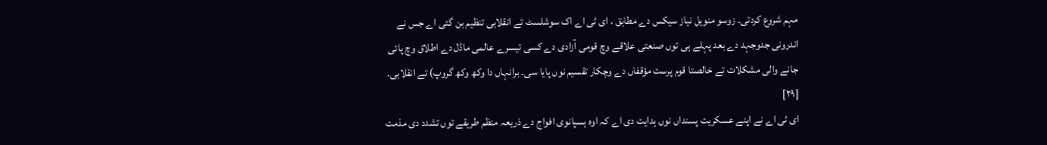مہم شروع کردتی۔ زوسو منویل نیاز سیکس دے مطابق ، ای ٹی اے اک سوشلسٹ تے انقلابی تنظیم بن گئی اے جس نے اندرونی جدوجہد دے بعد پہلے ہی توں صنعتی علاقے وچ قومی آزادی دے کسی تیسرے عالمی ماڈل دے اطلاق وچ پائی جانے والی مشکلات تے خالصتا قوم پرست مؤقفاں دے وچکار تقسیم نوں پایا سی۔ برانہاں دا وکھ وکھ گروپ) تے انقلابی۔ [۲۹]
ای ٹی اے نے اپنے عسکریت پسنداں نوں ہدایت دی اے کہ اوہ ہسپانوی افواج دے ذریعہ منظم طریقے توں تشدد دی مذمت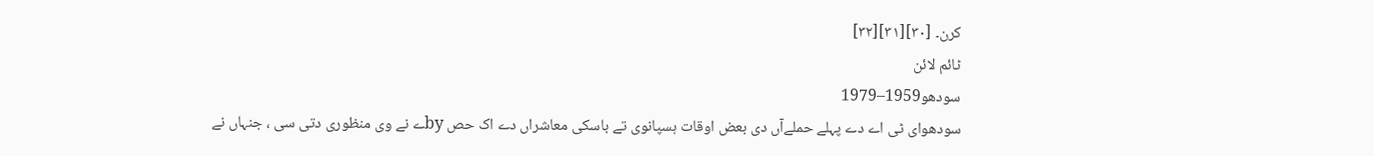کرن۔ [۳۰][۳۱][۳۲]
ٹائم لائن
سودھو1959–1979
سودھوای ٹی اے دے پہلے حملےآں دی بعض اوقات ہسپانوی تے باسکی معاشراں دے اک حص byے نے وی منظوری دتی سی ، جنہاں نے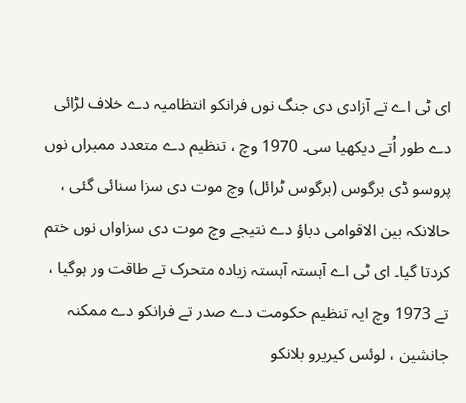ای ٹی اے تے آزادی دی جنگ نوں فرانکو انتظامیہ دے خلاف لڑائی دے طور اُتے دیکھیا سی۔ 1970 وچ ، تنظیم دے متعدد ممبراں نوں پروسو ڈی برگوس (برگوس ٹرائل) وچ موت دی سزا سنائی گئی ، حالانکہ بین الاقوامی دباؤ دے نتیجے وچ موت دی سزاواں نوں ختم کردتا گیا۔ ای ٹی اے آہستہ آہستہ زیادہ متحرک تے طاقت ور ہوگیا ، تے 1973 وچ ایہ تنظیم حکومت دے صدر تے فرانکو دے ممکنہ جانشین ، لوئس کیریرو بلانکو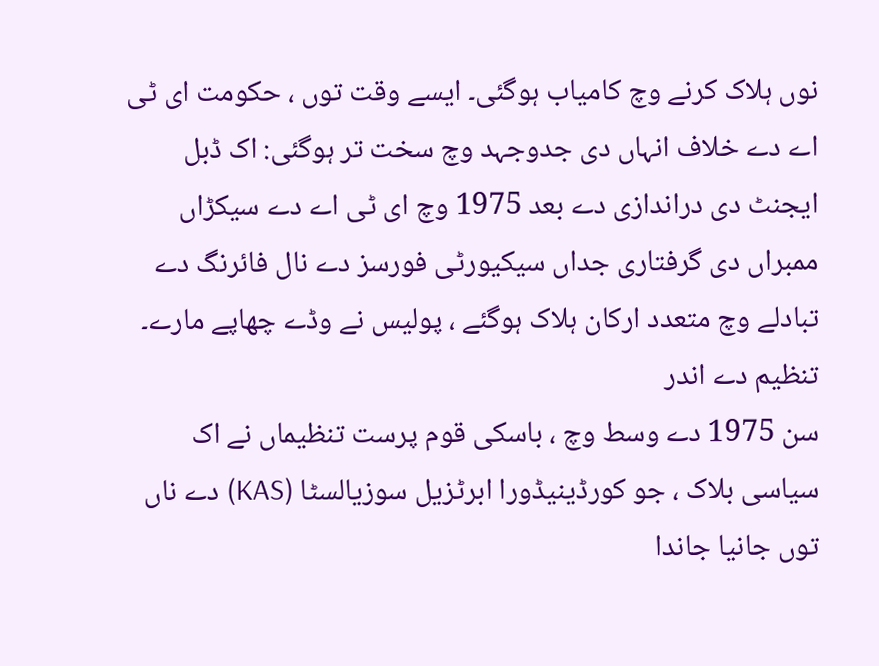نوں ہلاک کرنے وچ کامیاب ہوگئی۔ ايسے وقت توں ، حکومت ای ٹی اے دے خلاف انہاں دی جدوجہد وچ سخت تر ہوگئی: اک ڈبل ایجنٹ دی دراندازی دے بعد 1975 وچ ای ٹی اے دے سیکڑاں ممبراں دی گرفتاری جداں سیکیورٹی فورسز دے نال فائرنگ دے تبادلے وچ متعدد ارکان ہلاک ہوگئے ، پولیس نے وڈے چھاپے مارے۔ تنظیم دے اندر
سن 1975 دے وسط وچ ، باسکی قوم پرست تنظیماں نے اک سیاسی بلاک ، جو کورڈینیڈورا ابرٹزیل سوزیالسٹا (KAS) دے ناں توں جانیا جاندا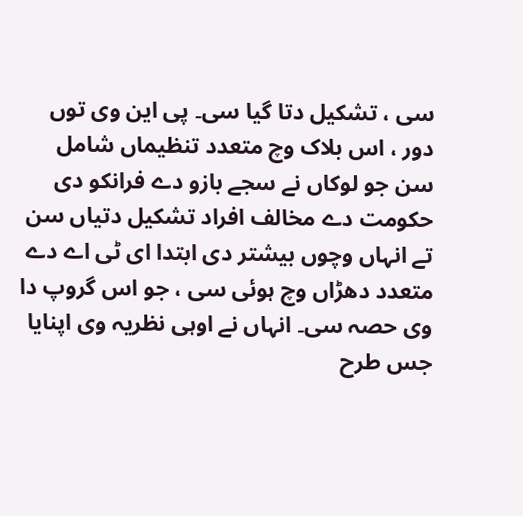سی ، تشکیل دتا گیا سی۔ پی این وی توں دور ، اس بلاک وچ متعدد تنظیماں شامل سن جو لوکاں نے سجے بازو دے فرانکو دی حکومت دے مخالف افراد تشکیل دتیاں سن تے انہاں وچوں بیشتر دی ابتدا ای ٹی اے دے متعدد دھڑاں وچ ہوئی سی ، جو اس گروپ دا وی حصہ سی۔ انہاں نے اوہی نظریہ وی اپنایا جس طرح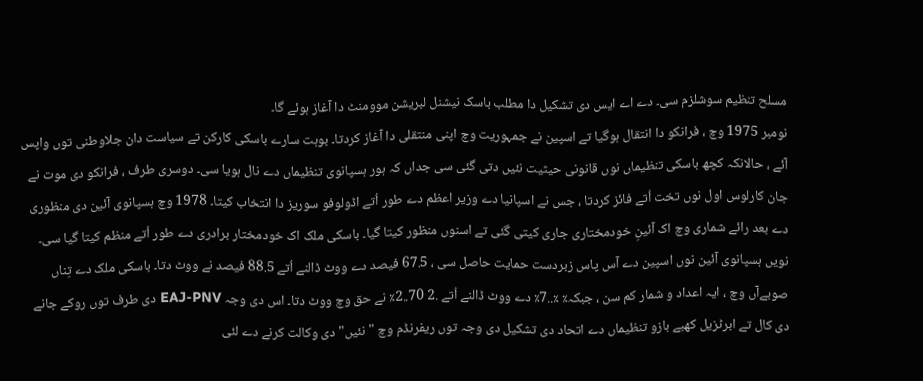مسلح تنظیم سوشلزم سی۔ دے اے ایس دی تشکیل دا مطلب باسک نیشنل لبریشن موومنٹ دا آغاز ہوئے گا۔
نومبر 1975 وچ ، فرانکو دا انتقال ہوگیا تے اسپین نے جمہوریت وچ اپنی منتقلی دا آغاز کردتا۔ بوہت سارے باسکی کارکن تے سیاست دان جلاوطنی توں واپس آئے ، حالانکہ کچھ باسکی تنظیماں نوں قانونی حیثیت نئيں دتی گئی سی جداں کہ ہور ہسپانوی تنظیماں دے نال ہويا سی۔ دوسری طرف ، فرانکو دی موت نے جان کارلوس اول نوں تخت اُتے فائز کردتا ، جس نے اسپانیا دے وزیر اعظم دے طور اُتے اڈولوفو سوریز دا انتخاب کيتا۔ 1978 وچ ہسپانوی آئین دی منظوری دے بعد رائے شماری وچ اک آئینِ خودمختاری جاری کيتی گئی تے اسنوں منظور کيتا گیا۔ باسکی ملک اک خودمختار برادری دے طور اُتے منظم کيتا گیا سی۔
نويں ہسپانوی آئین نوں اسپین دے آس پاس زبردست حمایت حاصل سی ، 67.5 فیصد دے ووٹ ڈالنے اُتے 88.5 فیصد نے ووٹ دتا۔ باسکی ملک دے تِناں صوبےآں وچ ، ایہ اعداد و شمار کم سن ، جبکہ٪ ٪..7٪ دے ووٹ ڈالنے اُتے .2 70..2٪ نے حق وچ ووٹ دتا۔ اس دی وجہ EAJ-PNV دی طرف توں روکے جانے دی کال تے ابرٹزیل کھبے بازو تنظیماں دے اتحاد دی تشکیل دی وجہ توں ریفرنڈم وچ "نئيں" دی وکالت کرنے دے لئی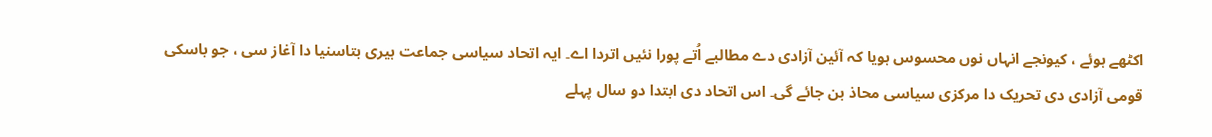اکٹھے ہوئے ، کیونجے انہاں نوں محسوس ہويا کہ آئین آزادی دے مطالبے اُتے پورا نئيں اتردا اے۔ ایہ اتحاد سیاسی جماعت ہیری بتاسنیا دا آغاز سی ، جو باسکی قومی آزادی دی تحریک دا مرکزی سیاسی محاذ بن جائے گی۔ اس اتحاد دی ابتدا دو سال پہلے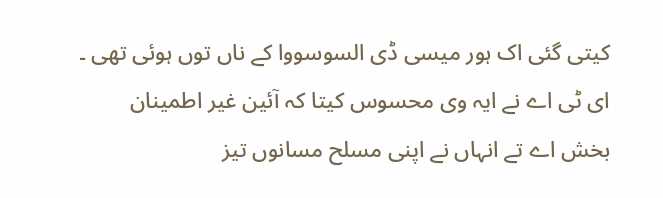کيتی گئی اک ہور میسی ڈی السوسووا کے ناں توں ہوئی تھی ۔ ای ٹی اے نے ایہ وی محسوس کيتا کہ آئین غیر اطمینان بخش اے تے انہاں نے اپنی مسلح مسانوں تیز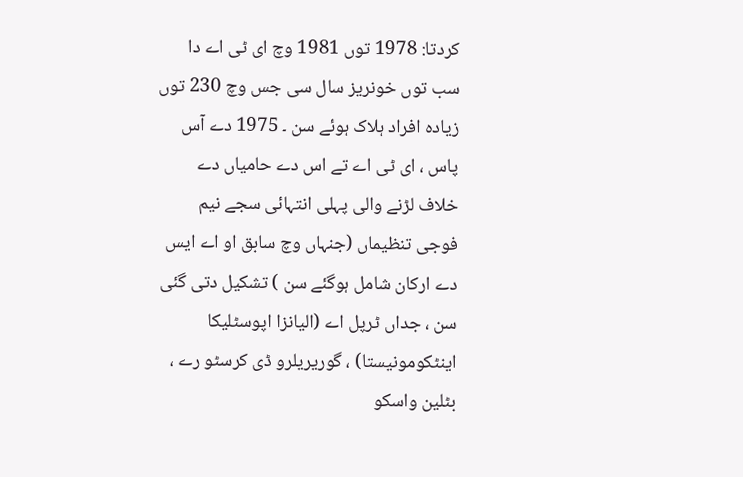کردتا: 1978 توں 1981 وچ ای ٹی اے دا سب توں خونریز سال سی جس وچ 230 توں زیادہ افراد ہلاک ہوئے سن ۔ 1975 دے آس پاس ، ای ٹی اے تے اس دے حامیاں دے خلاف لڑنے والی پہلی انتہائی سجے نیم فوجی تنظیماں (جنہاں وچ سابق او اے ایس دے ارکان شامل ہوگئے سن ) تشکیل دتی گئی سن ، جداں ٹرپل اے (الیانزا اپوسٹلیکا اینٹکومونیستا) ، گوریریلرو ڈی کرسٹو رے ، بٹلین واسکو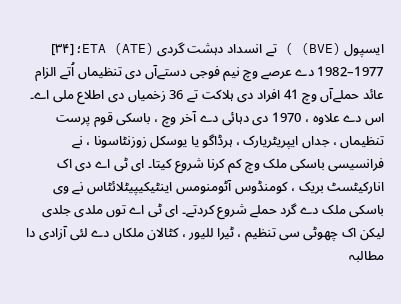ایسپول (BVE) ) تے انسداد دہشت گردی ETA (ATE)؛ [۳۴] 1977–1982 دے عرصے وچ نیم فوجی دستےآں دی تنظیماں اُتے الزام عائد حملےآں وچ 41 افراد دی ہلاکت تے 36 زخمیاں دی اطلاع ملی اے۔
اس دے علاوہ ، 1970 دی دہائی دے آخر وچ ، باسکی قوم پرست تنظیماں ، جداں ایپریٹریارک ، ہرڈاگو یا یوسکل زوزنٹاسونا ، نے فرانسیسی باسکی ملک وچ کم کرنا شروع کيتا۔ ای ٹی اے دی اک انارکیٹسٹ بریک ، کومنڈوس آٹومنومس اینٹیکیپیٹلائٹاس نے وی باسکی ملک دے گرد حملے شروع کردتے۔ ای ٹی اے توں ملدی جلدی لیکن اک چھوٹی سی تنظیم ، ٹیرا للیور ، کٹالان ملکاں دے لئی آزادی دا مطالبہ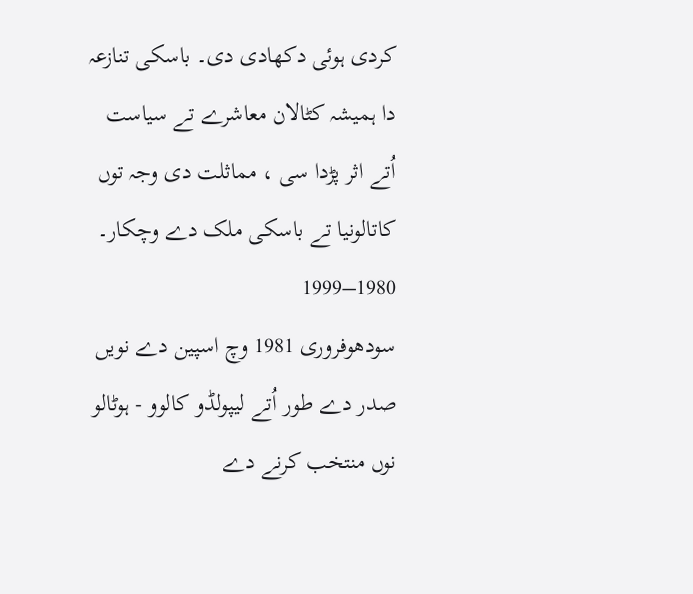کردی ہوئی دکھادی دی۔ باسکی تنازعہ دا ہمیشہ کٹالان معاشرے تے سیاست اُتے اثر پڑدا سی ، مماثلت دی وجہ توں کاتالونیا تے باسکی ملک دے وچکار۔
1980–1999
سودھوفروری 1981 وچ اسپین دے نويں صدر دے طور اُتے لیپولڈو کالوو - ہوٹالو نوں منتخب کرنے دے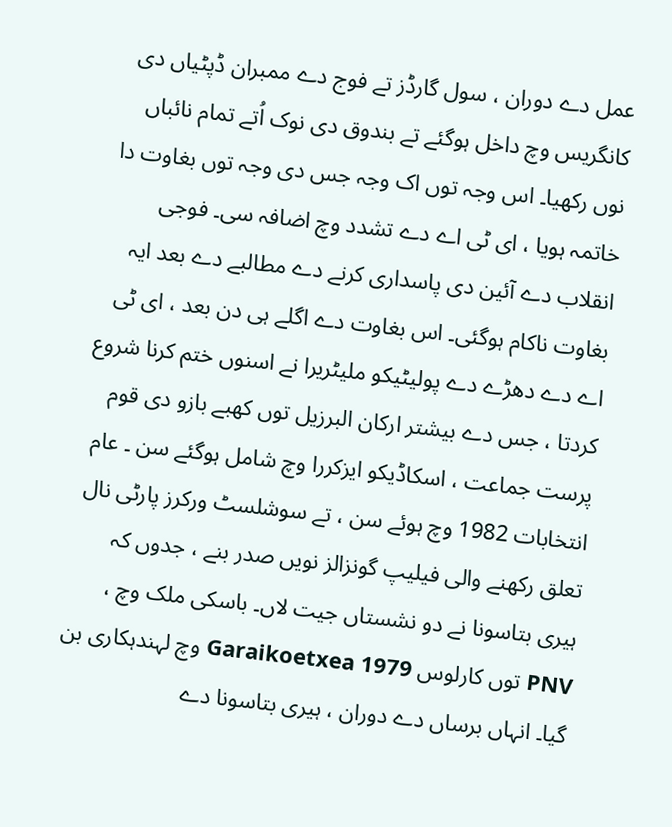عمل دے دوران ، سول گارڈز تے فوج دے ممبران ڈپٹیاں دی کانگریس وچ داخل ہوگئے تے بندوق دی نوک اُتے تمام نائباں نوں رکھیا۔ اس وجہ توں اک وجہ جس دی وجہ توں بغاوت دا خاتمہ ہويا ، ای ٹی اے دے تشدد وچ اضافہ سی۔ فوجی انقلاب دے آئین دی پاسداری کرنے دے مطالبے دے بعد ایہ بغاوت ناکام ہوگئی۔ اس بغاوت دے اگلے ہی دن بعد ، ای ٹی اے دے دھڑے دے پولیٹیکو ملیٹریرا نے اسنوں ختم کرنا شروع کردتا ، جس دے بیشتر ارکان البرزیل توں کھبے بازو دی قوم پرست جماعت ، اسکاڈیکو ایزکررا وچ شامل ہوگئے سن ۔ عام انتخابات 1982 وچ ہوئے سن ، تے سوشلسٹ ورکرز پارٹی نال تعلق رکھنے والی فیلیپ گونزالز نويں صدر بنے ، جدوں کہ ہیری بتاسونا نے دو نشستاں جیت لاں۔ باسکی ملک وچ ، PNV توں کارلوس Garaikoetxea 1979 وچ لہندہکاری بن گیا۔ انہاں برساں دے دوران ، ہیری بتاسونا دے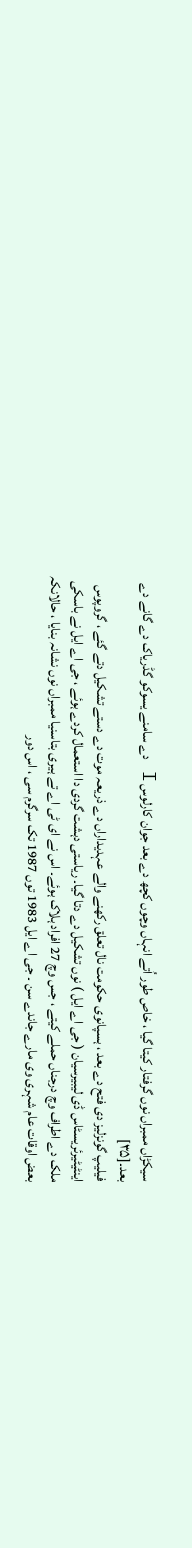سیکڑاں ممبراں نوں گرفتار کيتا گیا ، خاص طور اُتے انہاں وچوں کچھ دے بعد جوان کارلوس I دے سامنے یسوکو گڈریاک دے گانے دے بعد۔[۳۵]
فیلیپ گونزلیز دی فتح دے بعد ، ہسپانوی حکومت نال تعلق رکھنے والے عہدیداراں دے ذریعہ موت دے دستے تشکیل دتے گئے ، گروپوس اینٹیٹیرئریسٹاس ڈی لیبیرسیان ( جی اے ایل ) نوں تشکیل دے دتا گیا۔ ریاستی دہشت گردی دا استعمال کردے ہوئے ، جی اے ایل نے باسکی ملک دے اطراف وچ درجناں حملے کیتے ، جس وچ 27 افراد ہلاک ہوئے۔ اس نے ای ٹی اے تے ہیری بتاسنیا ممبراں نوں نشانہ بنایا ، حالانکہ بعض اوقات عام شہری وی مارے جاندے سن ۔ جی اے ایل 1983 توں 1987 تک سرگرم سی ، اس دور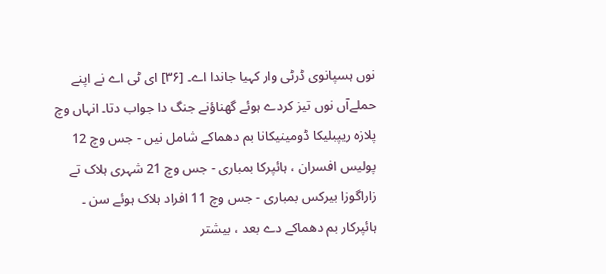نوں ہسپانوی ڈرٹی وار کہیا جاندا اے۔ [۳۶] ای ٹی اے نے اپنے حملےآں نوں تیز کردے ہوئے گھناؤنے جنگ دا جواب دتا۔ انہاں وچ پلازہ ریپبلیکا ڈومینیکانا بم دھماکے شامل نيں - جس وچ 12 پولیس افسران ، ہائپرکا بمباری - جس وچ 21 شہری ہلاک تے زاراگوزا بیرکس بمباری - جس وچ 11 افراد ہلاک ہوئے سن ۔ ہائپرکار بم دھماکے دے بعد ، بیشتر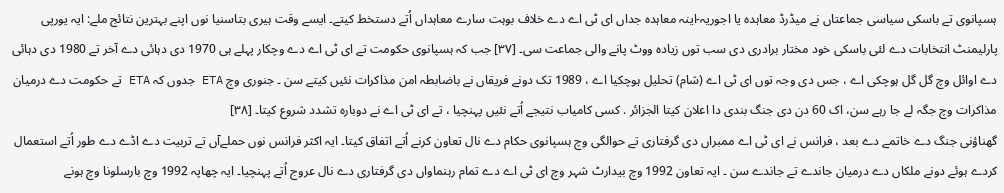ہسپانوی تے باسکی سیاسی جماعتاں نے میڈرڈ معاہدہ یا اجوریہ-اینہ معاہدہ جداں ای ٹی اے دے خلاف بوہت سارے معاہداں اُتے دستخط کیتے۔ ايسے وقت ہیری بتاسنیا نوں اپنے بہترین نتائج ملے: ایہ یورپی پارلیمنٹ انتخابات دے لئی باسکی خود مختار برادری دی سب توں زیادہ ووٹ پانے والی جماعت سی۔ [۳۷] جب کہ ہسپانوی حکومت تے ای ٹی اے دے وچکار پہلے ہی 1970 دی دہائی دے آخر تے 1980 دی دہائی دے اوائل وچ گل گل ہوچکی اے ، جس دی وجہ توں ای ٹی اے (شام) تحلیل ہوچکيا اے ، 1989 تک دونے فریقاں نے باضابطہ امن مذاکرات نئيں کیتے سن ۔ جنوری وچ ETA جدوں کہ ETA تے حکومت دے درمیان مذاکرات وچ جگہ لے جا رہے سن، اک 60 دن دی جنگ بندی دا اعلان کيتا الجزائر . کسی کامیاب نتیجے اُتے نئيں پہنچیا ، تے ای ٹی اے نے دوبارہ تشدد شروع کيتا۔ [۳۸]
گھناؤنی جنگ دے خاتمے دے بعد ، فرانس نے ای ٹی اے ممبراں دی گرفتاری تے حوالگی وچ ہسپانوی حکام دے نال تعاون کرنے اُتے اتفاق کيتا۔ ایہ اکثر فرانس نوں حملےآں تے تربیت دے اڈے دے طور اُتے استعمال کردے ہوئے دونے ملکاں دے درمیان جاندے تے جاندے سن ۔ ایہ تعاون 1992 وچ بیدارٹ شہر وچ ای ٹی اے دے تمام رہنماواں دی گرفتاری دے نال عروج اُتے پہنچیا۔ ایہ چھاپہ 1992 وچ بارسلونا وچ ہونے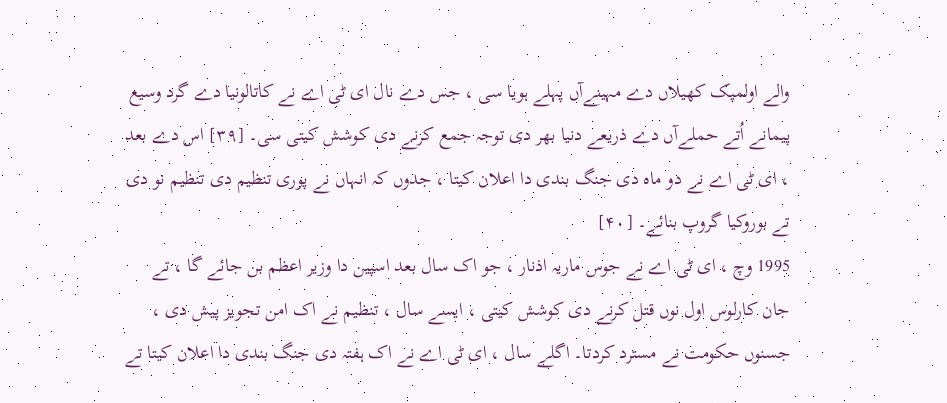والے اولمپک کھیلاں دے مہینےآں پہلے ہويا سی ، جس دے نال ای ٹی اے نے کاتالونیا دے گرد وسیع پیمانے اُتے حملےآں دے ذریعے دنیا بھر دی توجہ جمع کرنے دی کوشش کيتی سی۔ [۳۹] اس دے بعد ، ای ٹی اے نے دو ماہ دی جنگ بندی دا اعلان کيتا ، جدوں کہ انہاں نے پوری تنظیم دی تنظیم نو دی تے بوروکیا گروپ بنائے۔ [۴۰]
1995 وچ ، ای ٹی اے نے جوس ماریہ اذنار ، جو اک سال بعد اسپین دا وزیر اعظم بن جائے گا ، تے جان کارلوس اول نوں قتل کرنے دی کوشش کيتی ، ايسے سال ، تنظیم نے اک امن تجویز پیش دی ، جسنوں حکومت نے مسترد کردتا۔ اگلے سال ، ای ٹی اے نے اک ہفتہ دی جنگ بندی دا اعلان کيتا تے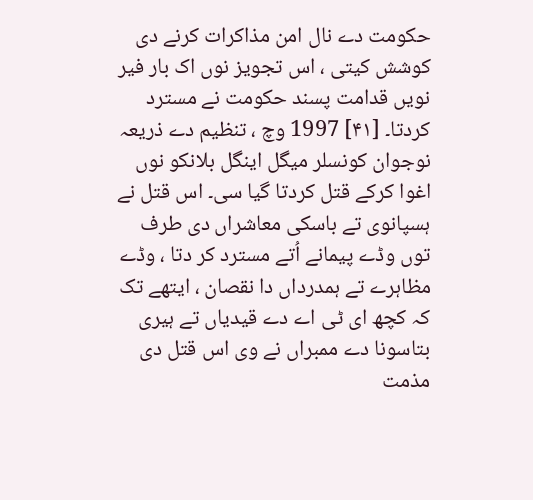حکومت دے نال امن مذاکرات کرنے دی کوشش کيتی ، اس تجویز نوں اک بار فیر نويں قدامت پسند حکومت نے مسترد کردتا۔ [۴۱] 1997 وچ ، تنظیم دے ذریعہ نوجوان کونسلر میگل اینگل بلانکو نوں اغوا کرکے قتل کردتا گیا سی۔ اس قتل نے ہسپانوی تے باسکی معاشراں دی طرف توں وڈے پیمانے اُتے مسترد کر دتا ، وڈے مظاہرے تے ہمدرداں دا نقصان ، ایتھے تک کہ کچھ ای ٹی اے دے قیدیاں تے ہیری بتاسونا دے ممبراں نے وی اس قتل دی مذمت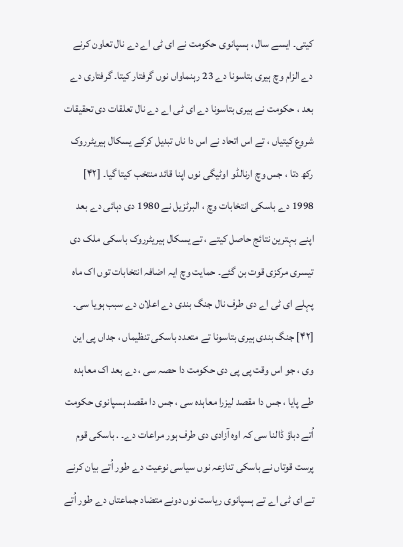کيتی۔ ايسے سال ، ہسپانوی حکومت نے ای ٹی اے دے نال تعاون کرنے دے الزام وچ ہیری بتاسونا دے 23 رہنماواں نوں گرفتار کيتا۔ گرفتاری دے بعد ، حکومت نے ہیری بتاسونا دے ای ٹی اے دے نال تعلقات دی تحقیقات شروع کيتیاں ، تے اس اتحاد نے اس دا ناں تبدیل کرکے یسکال ہیریٹرروک رکھ دتا ، جس وچ ارنالڈو اوٹیگی نوں اپنا قائد منتخب کيتا گیا۔ [۴۲]
1998 دے باسکی انتخابات وچ ، البرٹزیل نے 1980 دی دہائی دے بعد اپنے بہترین نتائج حاصل کیتے ، تے یسکال ہیریٹرروک باسکی ملک دی تیسری مرکزی قوت بن گئے۔ حمایت وچ ایہ اضافہ انتخابات توں اک ماہ پہلے ای ٹی اے دی طرف نال جنگ بندی دے اعلان دے سبب ہويا سی۔ [۴۲] جنگ بندی ہیری بتاسونا تے متعدد باسکی تنظیماں ، جداں پی این وی ، جو اس وقت پی پی دی حکومت دا حصہ سی ، دے بعد اک معاہدہ طے پایا ، جس دا مقصد لیزرا معاہدہ سی ، جس دا مقصد ہسپانوی حکومت اُتے دباؤ ڈالنا سی کہ اوہ آزادی دی طرف ہور مراعات دے۔ . باسکی قوم پرست قوتاں نے باسکی تنازعہ نوں سیاسی نوعیت دے طور اُتے بیان کرنے تے ای ٹی اے تے ہسپانوی ریاست نوں دونے متضاد جماعتاں دے طور اُتے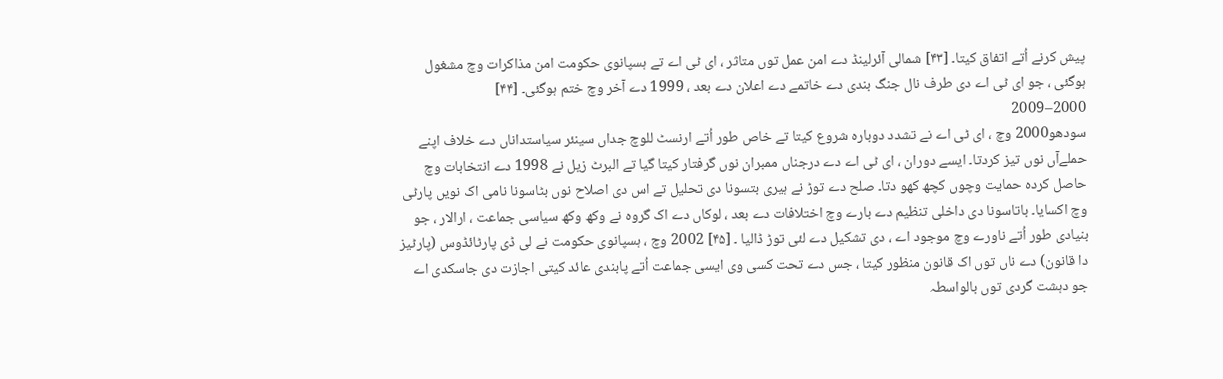پیش کرنے اُتے اتفاق کيتا۔ [۴۳] شمالی آئرلینڈ دے امن عمل توں متاثر ، ای ٹی اے تے ہسپانوی حکومت امن مذاکرات وچ مشغول ہوگئی ، جو ای ٹی اے دی طرف نال جنگ بندی دے خاتمے دے اعلان دے بعد ، 1999 دے آخر وچ ختم ہوگئی۔ [۴۴]
2000–2009
سودھو2000 وچ ، ای ٹی اے نے تشدد دوبارہ شروع کيتا تے خاص طور اُتے ارنسٹ للوچ جداں سینئر سیاستداناں دے خلاف اپنے حملےآں نوں تیز کردتا۔ ايسے دوران ، ای ٹی اے دے درجناں ممبران نوں گرفتار کيتا گیا تے البرٹ زیل نے 1998 دے انتخابات وچ حاصل کردہ حمایت وچوں کچھ کھو دتا۔ صلح دے توڑ نے ہیری بتسونا دی تحلیل تے اس دی اصلاح نوں بٹاسونا نامی اک نويں پارٹی وچ اکسایا۔ باتاسونا دی داخلی تنظیم دے بارے وچ اختلافات دے بعد ، لوکاں دے اک گروہ نے وکھ وکھ سیاسی جماعت ، ارالار ، جو بنیادی طور اُتے ناورے وچ موجود اے ، دی تشکیل دے لئی توڑ ڈالیا ۔ [۴۵] 2002 وچ ، ہسپانوی حکومت نے لی ڈی پارٹائڈوس (پارٹیز دا قانون) دے ناں توں اک قانون منظور کيتا ، جس دے تحت کسی وی ایسی جماعت اُتے پابندی عائد کيتی اجازت دی جاسکدی اے جو دہشت گردی توں بالواسطہ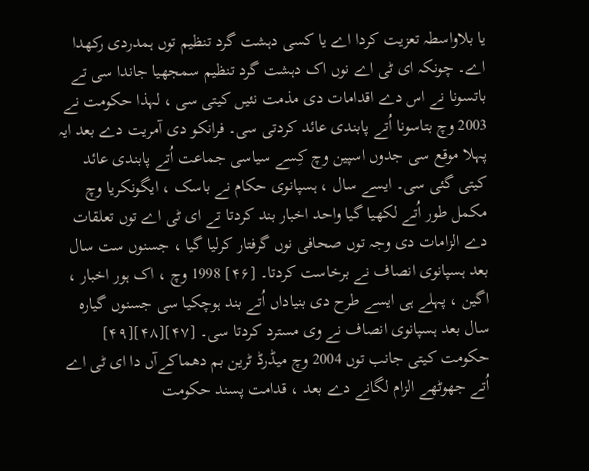یا بلاواسطہ تعزیت کردا اے یا کسی دہشت گرد تنظیم توں ہمدردی رکھدا اے۔ چونکہ ای ٹی اے نوں اک دہشت گرد تنظیم سمجھیا جاندا سی تے باتسونا نے اس دے اقدامات دی مذمت نئيں کيتی سی ، لہذا حکومت نے 2003 وچ بتاسونا اُتے پابندی عائد کردتی سی۔ فرانکو دی آمریت دے بعد ایہ پہلا موقع سی جدوں اسپین وچ کِسے سیاسی جماعت اُتے پابندی عائد کيتی گئی سی۔ ايسے سال ، ہسپانوی حکام نے باسک ، ایگونکریا وچ مکمل طور اُتے لکھیا گیا واحد اخبار بند کردتا تے ای ٹی اے توں تعلقات دے الزامات دی وجہ توں صحافی نوں گرفتار کرلیا گیا ، جسنوں ست سال بعد ہسپانوی انصاف نے برخاست کردتا۔ [۴۶] 1998 وچ ، اک ہور اخبار ، اگین ، پہلے ہی ايسے طرح دی بنیاداں اُتے بند ہوچکيا سی جسنوں گیارہ سال بعد ہسپانوی انصاف نے وی مسترد کردتا سی۔ [۴۷][۴۸][۴۹]
حکومت کیتی جانب توں 2004 وچ میڈرڈ ٹرین بم دھماکےآں دا ای ٹی اے اُتے جھوٹھے الزام لگانے دے بعد ، قدامت پسند حکومت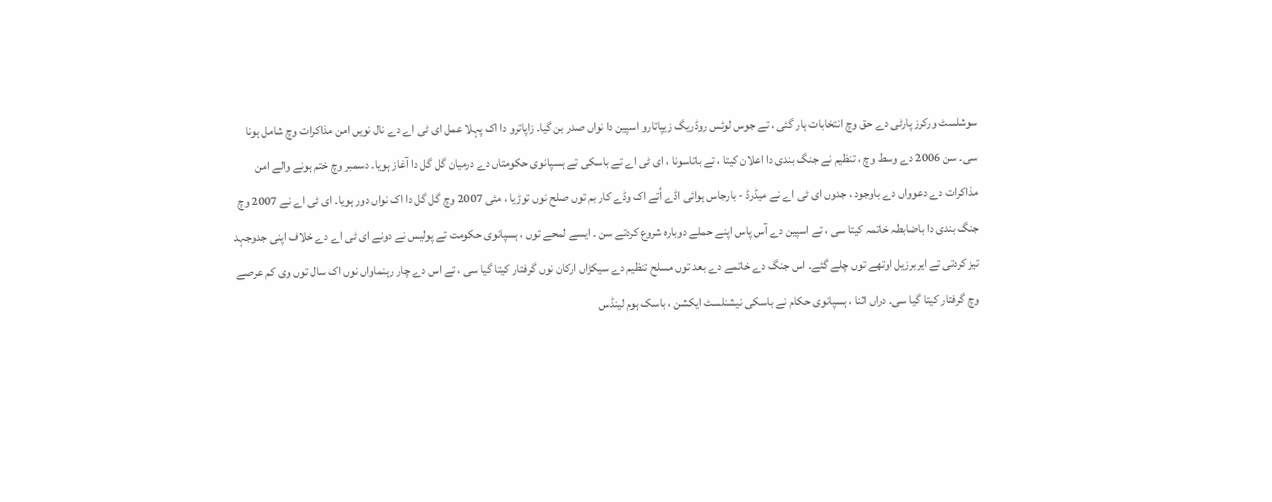سوشلسٹ ورکرز پارٹی دے حق وچ انتخابات ہار گئی ، تے جوس لوئس روڈریگ زیپاتارو اسپین دا نواں صدر بن گیا۔ زاپاترو دا اک پہلا عمل ای ٹی اے دے نال نويں امن مذاکرات وچ شامل ہونا سی۔ سن 2006 دے وسط وچ ، تنظیم نے جنگ بندی دا اعلان کيتا ، تے باتاسونا ، ای ٹی اے تے باسکی تے ہسپانوی حکومتاں دے درمیان گل گل دا آغاز ہويا۔ دسمبر وچ ختم ہونے والے امن مذاکرات دے دعوواں دے باوجود ، جدوں ای ٹی اے نے میڈرڈ - بارجاس ہوائی اڈے اُتے اک وڈے کار بم توں صلح نوں توڑیا ، مئی 2007 وچ گل گل دا اک نواں دور ہويا۔ ای ٹی اے نے 2007 وچ جنگ بندی دا باضابطہ خاتمہ کيتا سی ، تے اسپین دے آس پاس اپنے حملے دوبارہ شروع کردتے سن ۔ ايسے لمحے توں ، ہسپانوی حکومت تے پولیس نے دونے ای ٹی اے دے خلاف اپنی جدوجہد تیز کردتی تے ایربرزیل اوتھے توں چلے گئے۔ اس جنگ دے خاتمے دے بعد توں مسلح تنظیم دے سیکڑاں ارکان نوں گرفتار کيتا گیا سی ، تے اس دے چار رہنماواں نوں اک سال توں وی کم عرصے وچ گرفتار کيتا گیا سی۔ دراں اثنا ، ہسپانوی حکام نے باسکی نیشنلسٹ ایکشن ، باسک ہوم لینڈس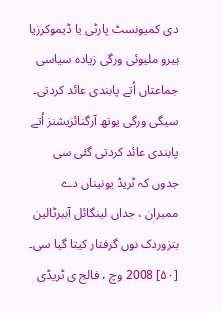دی کمیونسٹ پارٹی یا ڈیموکرزیا ہیرو ملیوئی ورگی زیادہ سیاسی جماعتاں اُتے پابندی عائد کردتی۔ سیگی ورگی یوتھ آرگنائزیشنز اُتے پابندی عائد کردتی گئی سی جدوں کہ ٹریڈ یونیناں دے ممبران ، جداں لینگائل آببرٹالین بتزوردک نوں گرفتار کيتا گیا سی۔ [۵۰] 2008 وچ ، فالج ی ٹریڈی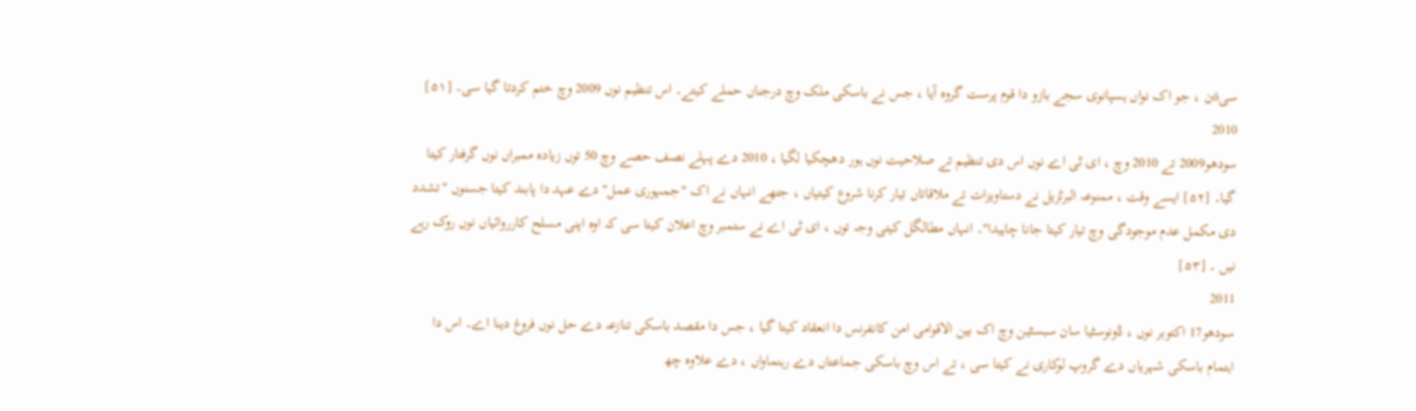سیóن ، جو اک نواں ہسپانوی سجے بازو دا قوم پرست گروہ آیا ، جس نے باسکی ملک وچ درجناں حملے کیتے۔ اس تنظیم نوں 2009 وچ ختم کردتا گیا سی۔ [۵۱]
2010
سودھو2009 تے 2010 وچ ، ای ٹی اے نوں اس دی تنظیم تے صلاحیت نوں ہور دھچکيا لگیا ، 2010 دے پہلے نصف حصے وچ 50 توں زیادہ ممبراں نوں گرفتار کيتا گیا۔ [۵۲] ايسے وقت ، ممنوعہ البرٹزیل نے دستاویزات تے ملاقاتاں تیار کرنا شروع کيتیاں ، جتھے انہاں نے اک "جمہوری عمل" دے عہد دا پابند کيتا جسنوں "تشدد دی مکمل عدم موجودگی وچ تیار کيتا جانا چاہیدا"۔ انہاں مطالگل کيتی وجہ توں ، ای ٹی اے نے ستمبر وچ اعلان کيتا سی کہ اوہ اپنی مسلح کارروائیاں نوں روک رہے نيں ۔ [۵۳]
2011
سودھو17 اکتوبر نوں ، ڈونوسٹیا سان سبسٹین وچ اک بین الاقوامی امن کانفرنس دا انعقاد کيتا گیا ، جس دا مقصد باسکی تنازعہ دے حل نوں فروغ دینا اے۔ اس دا اہتمام باسکی شہریاں دے گروپ لوکاری نے کيتا سی ، تے اس وچ باسکی جماعتاں دے رہنماواں ، دے علاوہ چھ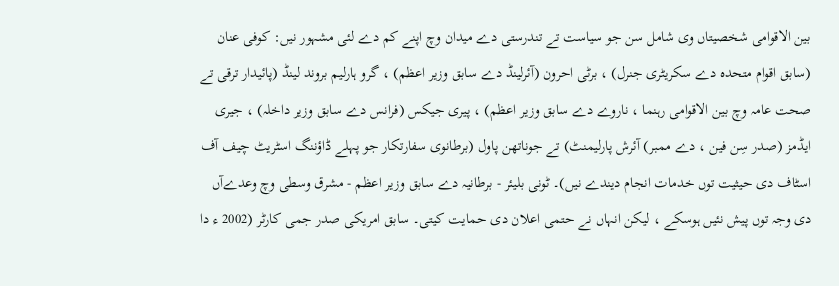بین الاقوامی شخصیتاں وی شامل سن جو سیاست تے تندرستی دے میدان وچ اپنے کم دے لئی مشہور نيں: کوفی عنان (سابق اقوام متحدہ دے سکریٹری جنرل) ، برٹی احرون (آئرلینڈ دے سابق وزیر اعظم) ، گرو ہارلیم بروند لینڈ (پائیدار ترقی تے صحت عامہ وچ بین الاقوامی رہنما ، ناروے دے سابق وزیر اعظم) ، پیری جیکس (فرانس دے سابق وزیر داخلہ) ، جیری ایڈمز (صدر سِن فین ، دے ممبر) آئرش پارلیمنٹ) تے جوناتھن پاول (برطانوی سفارتکار جو پہلے ڈاؤننگ اسٹریٹ چیف آف اسٹاف دی حیثیت توں خدمات انجام دیندے نيں)۔ ٹونی بلیئر - برطانیہ دے سابق وزیر اعظم - مشرق وسطی وچ وعدےآں دی وجہ توں پیش نئيں ہوسکے ، لیکن انہاں نے حتمی اعلان دی حمایت کيتی۔ سابق امریکی صدر جمی کارٹر (2002 ء دا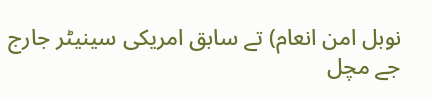نوبل امن انعام) تے سابق امریکی سینیٹر جارج جے مچل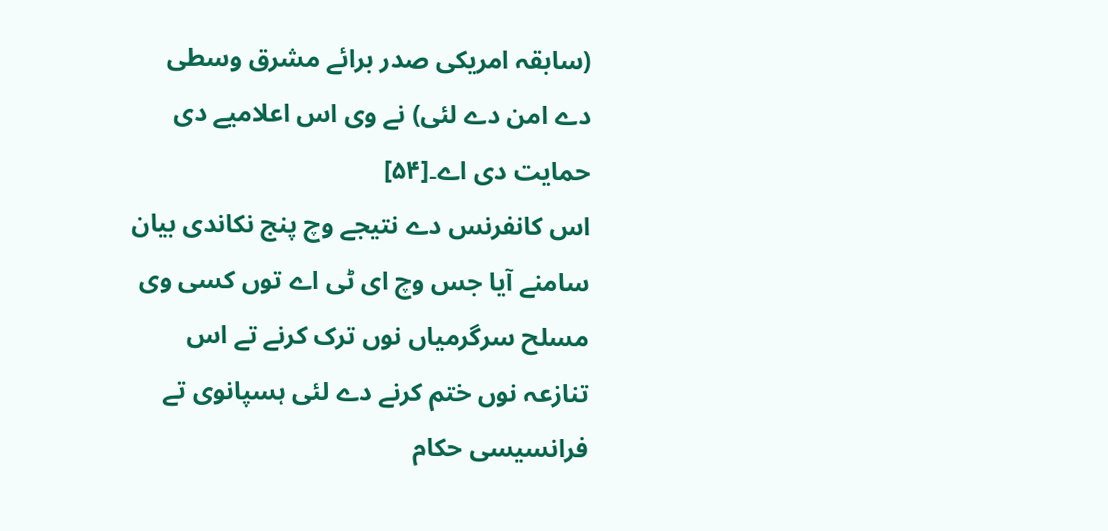(سابقہ امریکی صدر برائے مشرق وسطی دے امن دے لئی) نے وی اس اعلامیے دی حمایت دی اے۔[۵۴]
اس کانفرنس دے نتیجے وچ پنج نکاندی بیان سامنے آیا جس وچ ای ٹی اے توں کسی وی مسلح سرگرمیاں نوں ترک کرنے تے اس تنازعہ نوں ختم کرنے دے لئی ہسپانوی تے فرانسیسی حکام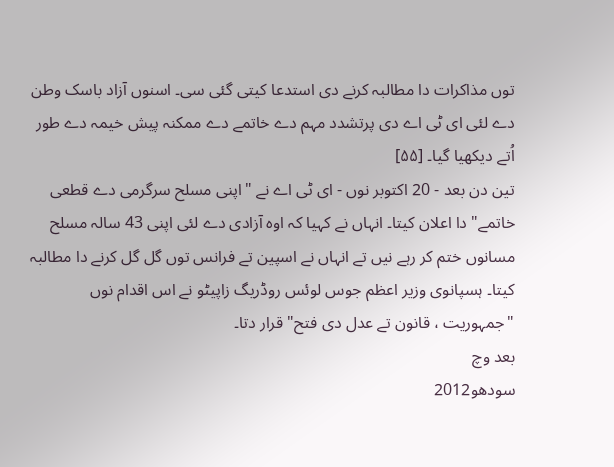توں مذاکرات دا مطالبہ کرنے دی استدعا کيتی گئی سی۔ اسنوں آزاد باسک وطن دے لئی ای ٹی اے دی پرتشدد مہم دے خاتمے دے ممکنہ پیش خیمہ دے طور اُتے دیکھیا گیا۔ [۵۵]
تین دن بعد - 20 اکتوبر نوں - ای ٹی اے نے "اپنی مسلح سرگرمی دے قطعی خاتمے" دا اعلان کيتا۔ انہاں نے کہیا کہ اوہ آزادی دے لئی اپنی 43 سالہ مسلح مسانوں ختم کر رہے نيں تے انہاں نے اسپین تے فرانس توں گل گل کرنے دا مطالبہ کيتا۔ ہسپانوی وزیر اعظم جوس لوئس روڈریگ زاپیٹو نے اس اقدام نوں "جمہوریت ، قانون تے عدل دی فتح" قرار دتا۔
بعد وچ
سودھو2012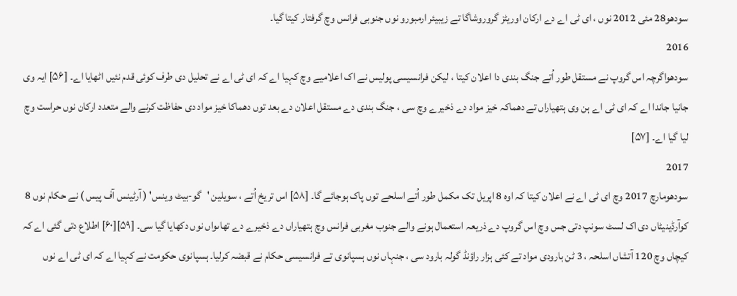سودھو28 مئی 2012 نوں ، ای ٹی اے دے ارکان اوریٹز گروروشاگا تے زیبیئر ارمبورو نوں جنوبی فرانس وچ گرفتار کيتا گیا۔
2016
سودھواگرچہ اس گروپ نے مستقل طور اُتے جنگ بندی دا اعلان کيتا ، لیکن فرانسیسی پولیس نے اک اعلامیے وچ کہیا اے کہ ای ٹی اے نے تحلیل دی طرف کوئی قدم نئيں اٹھایا اے۔ [۵۶] ایہ وی جانیا جاندا اے کہ ای ٹی اے ہن وی ہتھیاراں تے دھماکہ خیز مواد دے ذخیرے وچ سی ، جنگ بندی دے مستقل اعلان دے بعد توں دھماکا خیز مواد دی حفاظت کرنے والے متعدد ارکان نوں حراست وچ لیا گیا اے۔ [۵۷]
2017
سودھومارچ 2017 وچ ای ٹی اے نے اعلان کيتا کہ اوہ 8 اپریل تک مکمل طور اُتے اسلحے توں پاک ہوجائے گا۔ [۵۸] اس تریخ اُتے ، سویلین 'گو-بیٹ وینس' ( آرٹینس آف پیس ) نے حکام نوں 8 کوآرڈینیٹاں دی اک لسٹ سونپ دتی جس وچ اس گروپ دے ذریعہ استعمال ہونے والے جنوب مغربی فرانس وچ ہتھیاراں دے ذخیرے دے تھاںواں نوں دکھایا گیا سی۔ [۵۹][۶۰] اطلاع دتی گئی اے کہ کیچاں وچ 120 آتشاں اسلحہ ، 3 ٹن بارودی مواد تے کئی ہزار راؤنڈ گولہ بارود سی ، جنہاں نوں ہسپانوی تے فرانسیسی حکام نے قبضہ کرلیا۔ ہسپانوی حکومت نے کہیا اے کہ ای ٹی اے نوں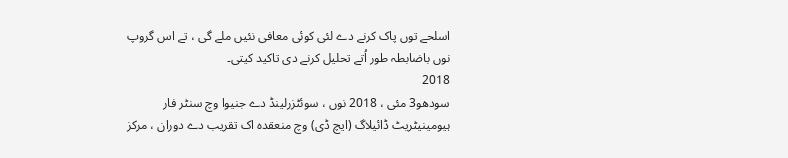اسلحے توں پاک کرنے دے لئی کوئی معافی نئيں ملے گی ، تے اس گروپ نوں باضابطہ طور اُتے تحلیل کرنے دی تاکید کيتی۔
2018
سودھو3 مئی ، 2018 نوں ، سوئٹزرلینڈ دے جنیوا وچ سنٹر فار ہیومینیٹریٹ ڈائیلاگ (ایچ ڈی) وچ منعقدہ اک تقریب دے دوران ، مرکز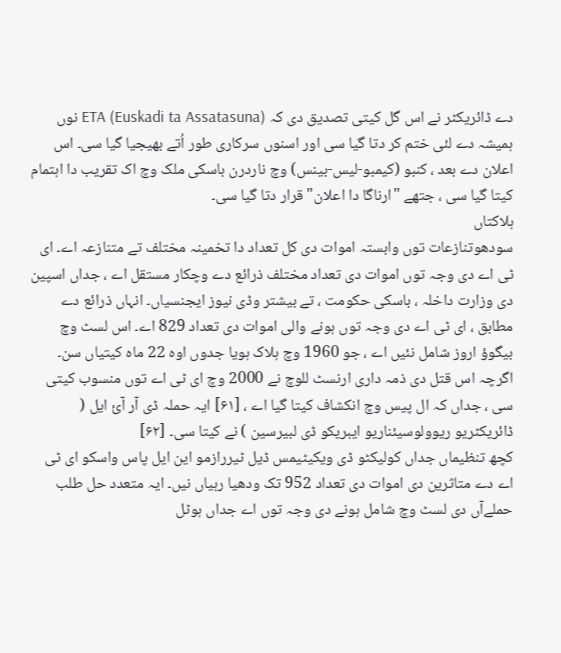دے ڈائریکٹر نے اس گل کيتی تصدیق دی کہ ETA (Euskadi ta Assatasuna) نوں ہمیشہ دے لئی ختم کر دتا گیا سی اور اسنوں سرکاری طور اُتے بھیجیا گیا سی۔ اس اعلان دے بعد ، کنبو (کیمبو-لیس-بینس) وچ ناردرن باسکی ملک وچ اک تقریب دا اہتمام کيتا گیا سی ، جتھے "ارناگا دا اعلان" قرار دتا گیا سی۔
ہلاکتاں
سودھوتنازعات توں وابستہ اموات دی کل تعداد دا تخمینہ مختلف تے متنازعہ اے۔ ای ٹی اے دی وجہ توں اموات دی تعداد مختلف ذرائع دے وچکار مستقل اے ، جداں اسپین دی وزارت داخلہ ، باسکی حکومت ، تے بیشتر وڈی نیوز ایجنسیاں۔ انہاں ذرائع دے مطابق ، ای ٹی اے دی وجہ توں ہونے والی اموات دی تعداد 829 اے۔ اس لسٹ وچ بیگوؤ اروز شامل نئيں اے ، جو 1960 وچ ہلاک ہويا جدوں اوہ 22 ماہ کيتیاں سن۔ اگرچہ اس قتل دی ذمہ داری ارنسٹ للوچ نے 2000 وچ ای ٹی اے توں منسوب کيتی سی ، جداں کہ ال پیس وچ انکشاف کيتا گیا اے ، [۶۱] ایہ حملہ ڈی آر آئ ایل ( ڈائریکٹریو ریوولوسیئناریو ایبریکو ڈی لبیرسین ) نے کيتا سی۔ [۶۲]
کچھ تنظیماں جداں کولیکٹو ڈی ویکیٹیمس ڈیل ٹیررازمو این ایل پاس واسکو ای ٹی اے دے متاثرین دی اموات دی تعداد 952 تک ودھیا رہیاں نيں۔ ایہ متعدد حل طلب حملےآں دی لسٹ وچ شامل ہونے دی وجہ توں اے جداں ہوٹل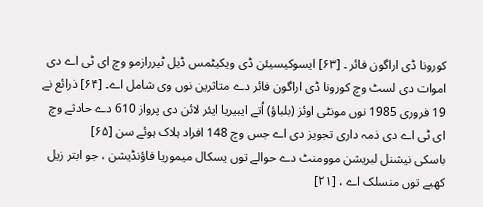کورونا ڈی اراگون فائر ۔ [۶۳] ایسوکیسیئن ڈی ویکیٹمس ڈیل ٹیررازمو وچ ای ٹی اے دی اموات دی لسٹ وچ کورونا ڈی اراگون فائر دے متاثرین نوں وی شامل اے۔ [۶۴] ذرائع نے 19 فروری 1985 نوں مونٹی اوئز (بلباؤ) اُتے ایبیریا ایئر لائن دی پرواز 610 دے حادثے وچ ای ٹی اے دی ذمہ داری تجویز دی اے جس وچ 148 افراد ہلاک ہوئے سن [۶۵]
باسکی نیشنل لبریشن موومنٹ دے حوالے توں یسکال میموریا فاؤنڈیشن ، جو ابتر زیل کھبے توں منسلک اے ، [۲۱]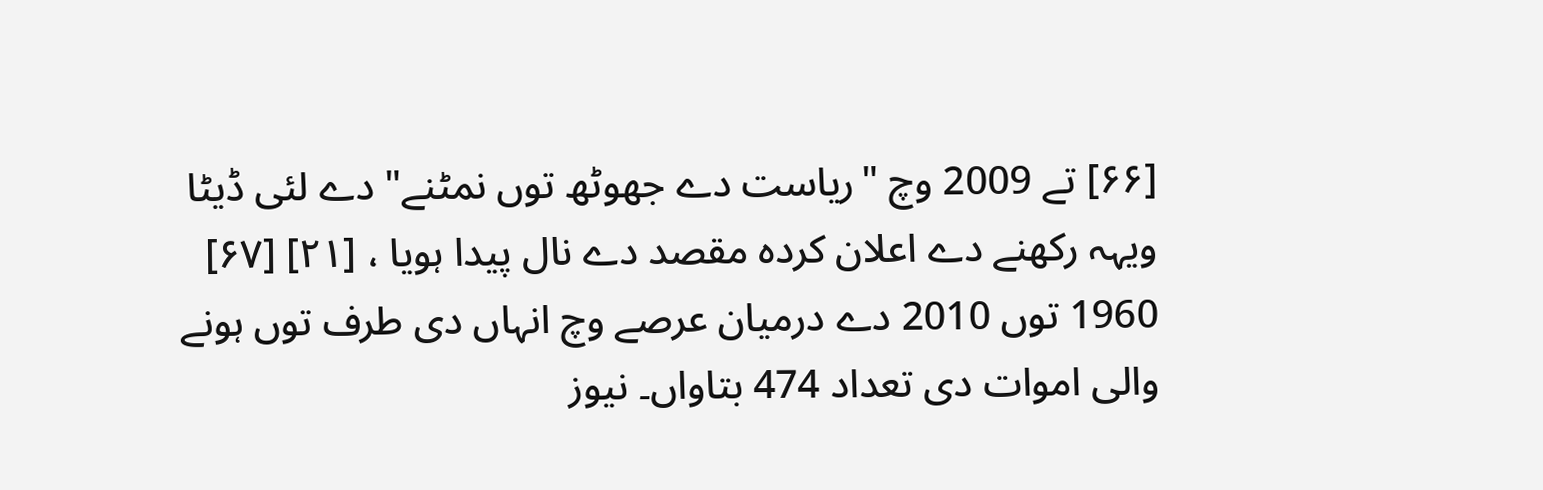[۶۶] تے 2009 وچ "ریاست دے جھوٹھ توں نمٹنے" دے لئی ڈیٹا ویہہ رکھنے دے اعلان کردہ مقصد دے نال پیدا ہويا ، [۲۱] [۶۷] 1960 توں 2010 دے درمیان عرصے وچ انہاں دی طرف توں ہونے والی اموات دی تعداد 474 بتاواں۔ نیوز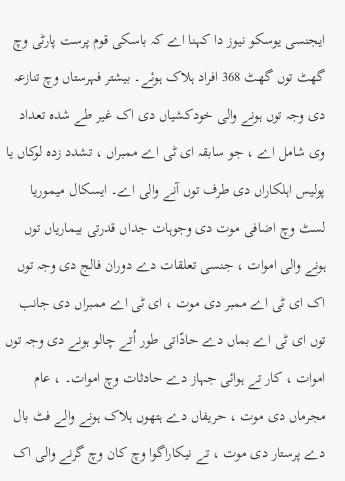ایجنسی یوسکو نیوز دا کہنا اے کہ باسکی قوم پرست پارٹی وچ گھٹ توں گھٹ 368 افراد ہلاک ہوئے۔ بیشتر فہرستاں وچ تنازعہ دی وجہ توں ہونے والی خودکشیاں دی اک غیر طے شدہ تعداد وی شامل اے ، جو سابقہ ای ٹی اے ممبراں ، تشدد زدہ لوکاں یا پولیس اہلکاراں دی طرف توں آنے والی اے۔ ایسکال میموریا لسٹ وچ اضافی موت دی وجوہات جداں قدرتی بیماریاں توں ہونے والی اموات ، جنسی تعلقات دے دوران فالج دی وجہ توں اک ای ٹی اے ممبر دی موت ، ای ٹی اے ممبراں دی جانب توں ای ٹی اے بماں دے حادّاتی طور اُتے چالو ہونے دی وجہ توں اموات ، کار تے ہوائی جہاز دے حادثات وچ اموات۔ ، عام مجرماں دی موت ، حریفاں دے ہتھوں ہلاک ہونے والے فٹ بال دے پرستار دی موت ، تے نیکاراگوا وچ کان وچ گرنے والی اک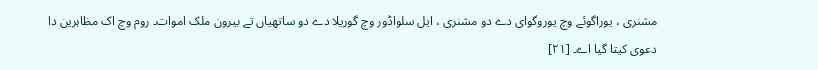مشنری ، یوراگوئے وچ یوروگوای دے دو مشنری ، ایل سلواڈور وچ گوریلا دے دو ساتھیاں تے بیرون ملک اموات۔ روم وچ اک مظاہرین دا دعوی کيتا گیا اے۔ [۲۱]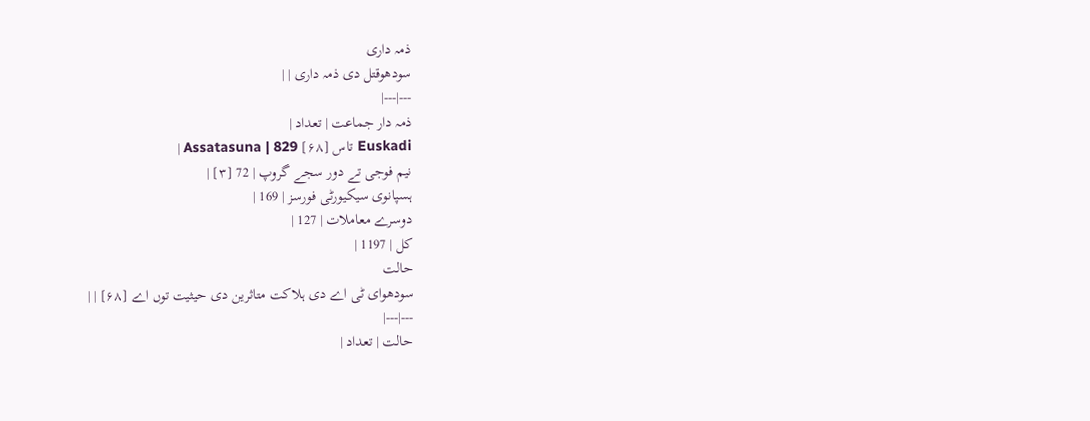ذمہ داری
سودھوقتل دی ذمہ داری | |
---|---|
ذمہ دار جماعت | تعداد |
Euskadi تاس Assatasuna | 829 [۶۸] |
نیم فوجی تے دور سجے گروپ | 72 [۳] |
ہسپانوی سیکیورٹی فورسز | 169 |
دوسرے معاملات | 127 |
کل | 1197 |
حالت
سودھوای ٹی اے دی ہلاکت متاثرین دی حیثیت توں اے [۶۸] | |
---|---|
حالت | تعداد |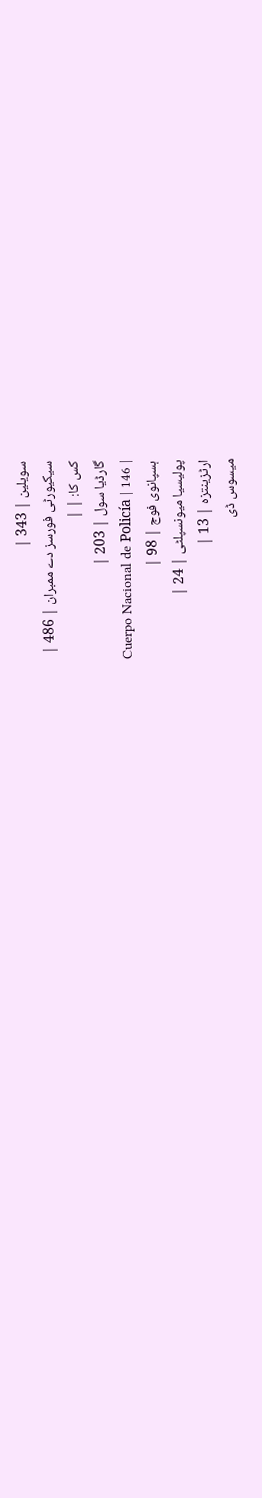سویلین | 343 |
سیکیورٹی فورسز دے ممبران | 486 |
کس کا: | |
گارڈیا سول | 203 |
Cuerpo Nacional de Policía | 146 |
ہسپانوی فوج | 98 |
پولیسیا میونسپلٹی | 24 |
ارٹزینتزہ | 13 |
میسوس ڈی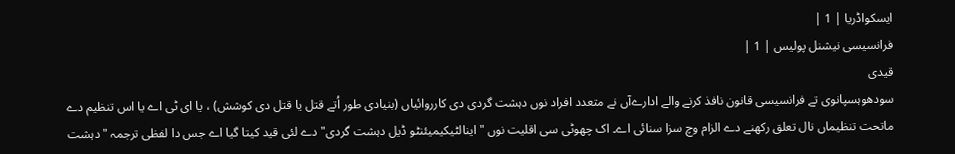ایسکواڈریا | 1 |
فرانسیسی نیشنل پولیس | 1 |
قیدی
سودھوہسپانوی تے فرانسیسی قانون نافذ کرنے والے ادارےآں نے متعدد افراد نوں دہشت گردی دی کارروائیاں (بنیادی طور اُتے قتل یا قتل دی کوشش) ، یا ای ٹی اے یا اس تنظیم دے ماتحت تنظیماں نال تعلق رکھنے دے الزام وچ سزا سنائی اے۔ اک چھوٹی سی اقلیت نوں "اینالٹیکیمیئنٹو ڈیل دہشت گردی" دے لئی قید کيتا گیا اے جس دا لفظی ترجمہ "دہشت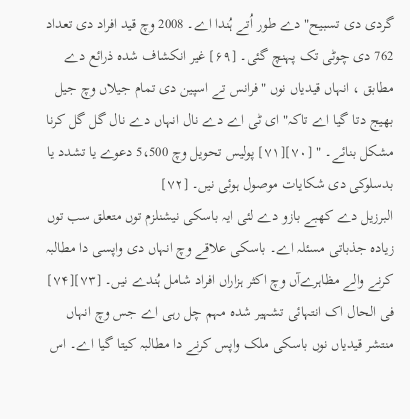گردی دی تسبیح" دے طور اُتے ہُندا اے۔ 2008 وچ قید افراد دی تعداد 762 دی چوٹی تک پہنچ گئی۔ [۶۹] غیر انکشاف شدہ ذرائع دے مطابق ، انہاں قیدیاں نوں "فرانس تے اسپین دی تمام جیلاں وچ جیل بھیج دتا گیا اے تاکہ" ای ٹی اے دے نال انہاں دے نال گل گل کرنا مشکل بنائے۔ " [۷۰][۷۱] پولیس تحویل وچ 5،500 دعوے یا تشدد یا بدسلوکی دی شکایات موصول ہوئی نيں۔ [۷۲]
البرزیل دے کھبے بازو دے لئی ایہ باسکی نیشنلزم توں متعلق سب توں زیادہ جذباتی مسئلہ اے۔ باسکی علاقے وچ انہاں دی واپسی دا مطالبہ کرنے والے مظاہرےآں وچ اکثر ہزاراں افراد شامل ہُندے نيں۔ [۷۳][۷۴] فی الحال اک انتہائی تشہیر شدہ مہم چل رہی اے جس وچ انہاں منتشر قیدیاں نوں باسکی ملک واپس کرنے دا مطالبہ کيتا گیا اے۔ اس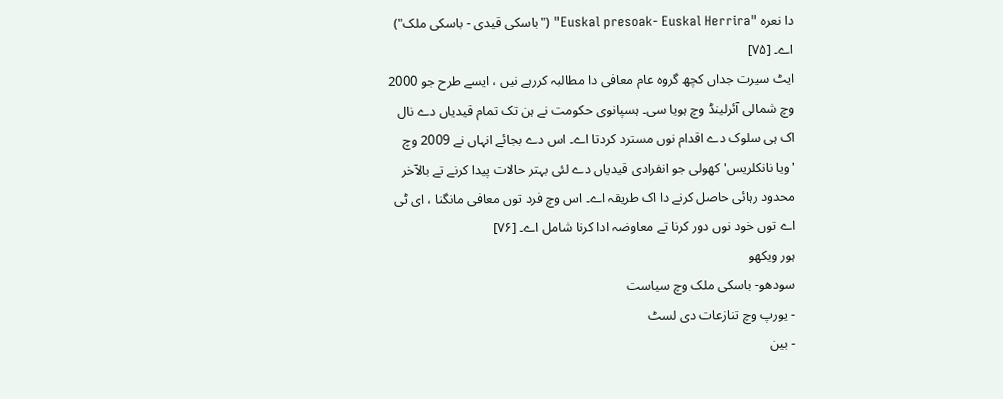دا نعرہ "Euskal presoak- Euskal Herrira" ("باسکی قیدی - باسکی ملک") اے۔ [۷۵]
ایٹ سیرت جداں کچھ گروہ عام معافی دا مطالبہ کررہے نيں ، ايسے طرح جو 2000 وچ شمالی آئرلینڈ وچ ہويا سی۔ ہسپانوی حکومت نے ہن تک تمام قیدیاں دے نال اک ہی سلوک دے اقدام نوں مسترد کردتا اے۔ اس دے بجائے انہاں نے 2009 وچ 'ویا نانکلریس' کھولی جو انفرادی قیدیاں دے لئی بہتر حالات پیدا کرنے تے بالآخر محدود رہائی حاصل کرنے دا اک طریقہ اے۔ اس وچ فرد توں معافی مانگنا ، ای ٹی اے توں خود نوں دور کرنا تے معاوضہ ادا کرنا شامل اے۔ [۷۶]
ہور ویکھو
سودھو- باسکی ملک وچ سیاست
- یورپ وچ تنازعات دی لسٹ
- بین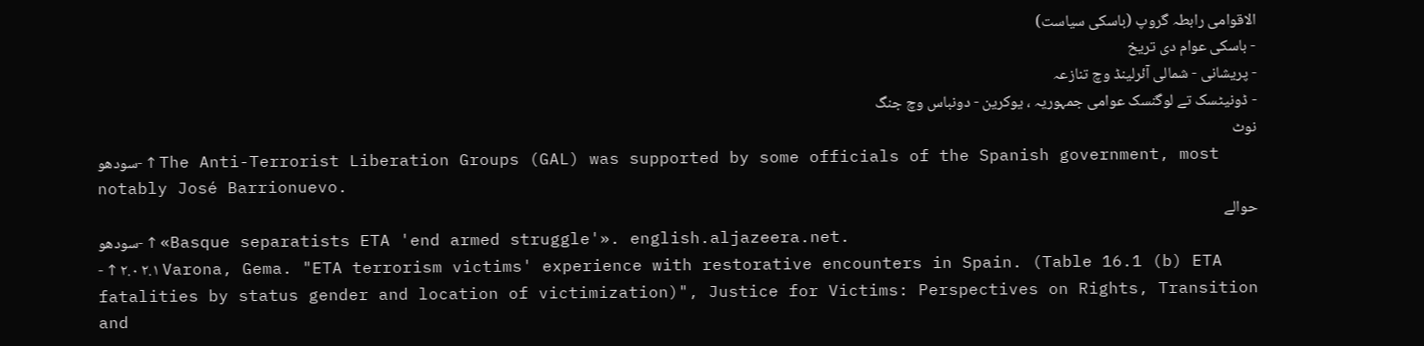الاقوامی رابطہ گروپ (باسکی سیاست)
- باسکی عوام دی تریخ
- پریشانی - شمالی آئرلینڈ وچ تنازعہ
- ڈونیٹسک تے لوگنسک عوامی جمہوریہ ، یوکرین - دونباس وچ جنگ
نوٹ
سودھو- ↑ The Anti-Terrorist Liberation Groups (GAL) was supported by some officials of the Spanish government, most notably José Barrionuevo.
حوالے
سودھو- ↑ «Basque separatists ETA 'end armed struggle'». english.aljazeera.net.
- ↑ ۲.۰ ۲.۱ Varona, Gema. "ETA terrorism victims' experience with restorative encounters in Spain. (Table 16.1 (b) ETA fatalities by status gender and location of victimization)", Justice for Victims: Perspectives on Rights, Transition and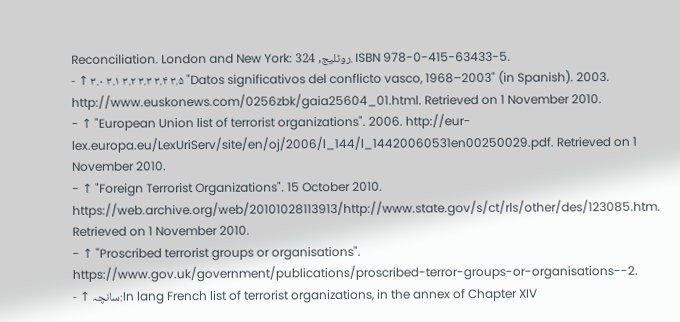Reconciliation. London and New York: روٹلیج, 324. ISBN 978-0-415-63433-5.
- ↑ ۳.۰ ۳.۱ ۳.۲ ۳.۳ ۳.۴ ۳.۵ "Datos significativos del conflicto vasco, 1968–2003" (in Spanish). 2003. http://www.euskonews.com/0256zbk/gaia25604_01.html. Retrieved on 1 November 2010.
- ↑ "European Union list of terrorist organizations". 2006. http://eur-lex.europa.eu/LexUriServ/site/en/oj/2006/l_144/l_14420060531en00250029.pdf. Retrieved on 1 November 2010.
- ↑ "Foreign Terrorist Organizations". 15 October 2010. https://web.archive.org/web/20101028113913/http://www.state.gov/s/ct/rls/other/des/123085.htm. Retrieved on 1 November 2010.
- ↑ "Proscribed terrorist groups or organisations". https://www.gov.uk/government/publications/proscribed-terror-groups-or-organisations--2.
- ↑ سانچہ:In lang French list of terrorist organizations, in the annex of Chapter XIV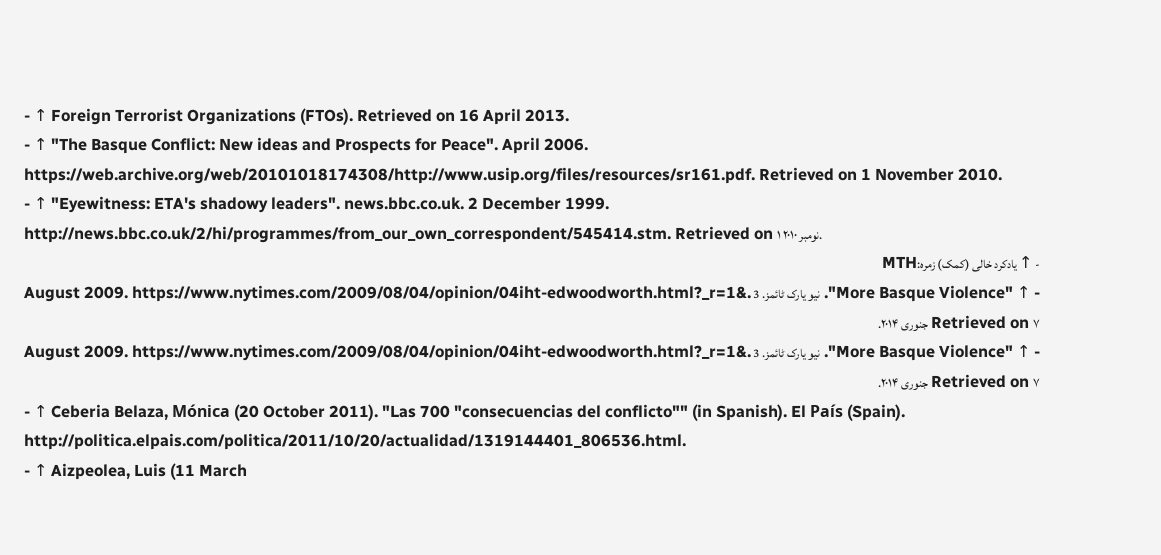- ↑ Foreign Terrorist Organizations (FTOs). Retrieved on 16 April 2013.
- ↑ "The Basque Conflict: New ideas and Prospects for Peace". April 2006. https://web.archive.org/web/20101018174308/http://www.usip.org/files/resources/sr161.pdf. Retrieved on 1 November 2010.
- ↑ "Eyewitness: ETA's shadowy leaders". news.bbc.co.uk. 2 December 1999. http://news.bbc.co.uk/2/hi/programmes/from_our_own_correspondent/545414.stm. Retrieved on ۱ نومبر ۲۰۱۰.
- ↑ یادکرد خالی (کمک) زمرہ:MTH
- ↑ "More Basque Violence". نیو یارک ٹائمز. 3 August 2009. https://www.nytimes.com/2009/08/04/opinion/04iht-edwoodworth.html?_r=1&. Retrieved on ۷ جنوری ۲۰۱۴.
- ↑ "More Basque Violence". نیو یارک ٹائمز. 3 August 2009. https://www.nytimes.com/2009/08/04/opinion/04iht-edwoodworth.html?_r=1&. Retrieved on ۷ جنوری ۲۰۱۴.
- ↑ Ceberia Belaza, Mónica (20 October 2011). "Las 700 "consecuencias del conflicto"" (in Spanish). El País (Spain). http://politica.elpais.com/politica/2011/10/20/actualidad/1319144401_806536.html.
- ↑ Aizpeolea, Luis (11 March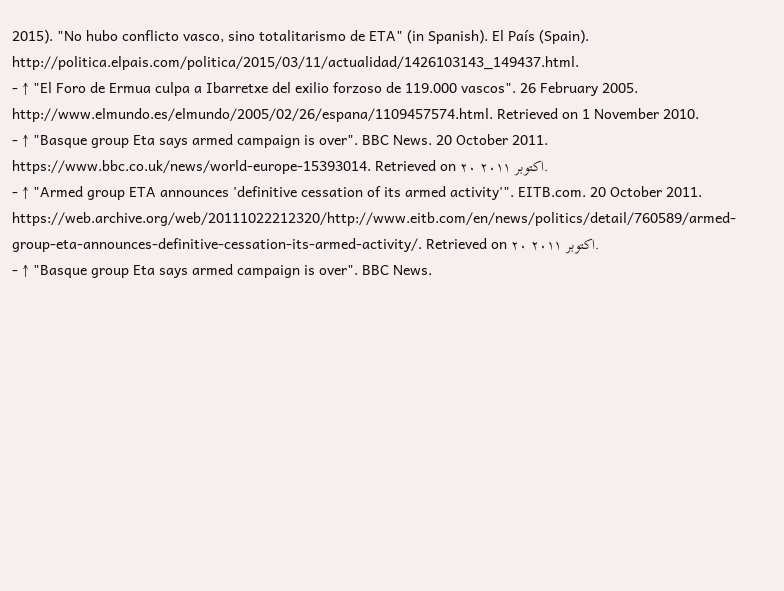2015). "No hubo conflicto vasco, sino totalitarismo de ETA" (in Spanish). El País (Spain). http://politica.elpais.com/politica/2015/03/11/actualidad/1426103143_149437.html.
- ↑ "El Foro de Ermua culpa a Ibarretxe del exilio forzoso de 119.000 vascos". 26 February 2005. http://www.elmundo.es/elmundo/2005/02/26/espana/1109457574.html. Retrieved on 1 November 2010.
- ↑ "Basque group Eta says armed campaign is over". BBC News. 20 October 2011. https://www.bbc.co.uk/news/world-europe-15393014. Retrieved on ۲۰ اکتوبر ۲۰۱۱.
- ↑ "Armed group ETA announces 'definitive cessation of its armed activity'". EITB.com. 20 October 2011. https://web.archive.org/web/20111022212320/http://www.eitb.com/en/news/politics/detail/760589/armed-group-eta-announces-definitive-cessation-its-armed-activity/. Retrieved on ۲۰ اکتوبر ۲۰۱۱.
- ↑ "Basque group Eta says armed campaign is over". BBC News.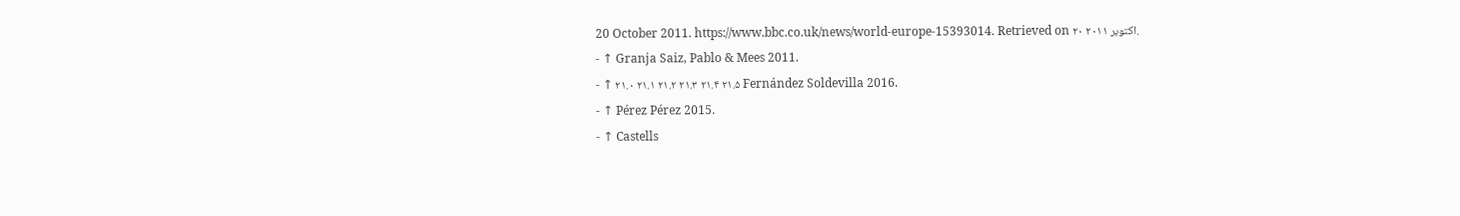20 October 2011. https://www.bbc.co.uk/news/world-europe-15393014. Retrieved on ۲۰ اکتوبر ۲۰۱۱.
- ↑ Granja Saiz, Pablo & Mees 2011.
- ↑ ۲۱.۰ ۲۱.۱ ۲۱.۲ ۲۱.۳ ۲۱.۴ ۲۱.۵ Fernández Soldevilla 2016.
- ↑ Pérez Pérez 2015.
- ↑ Castells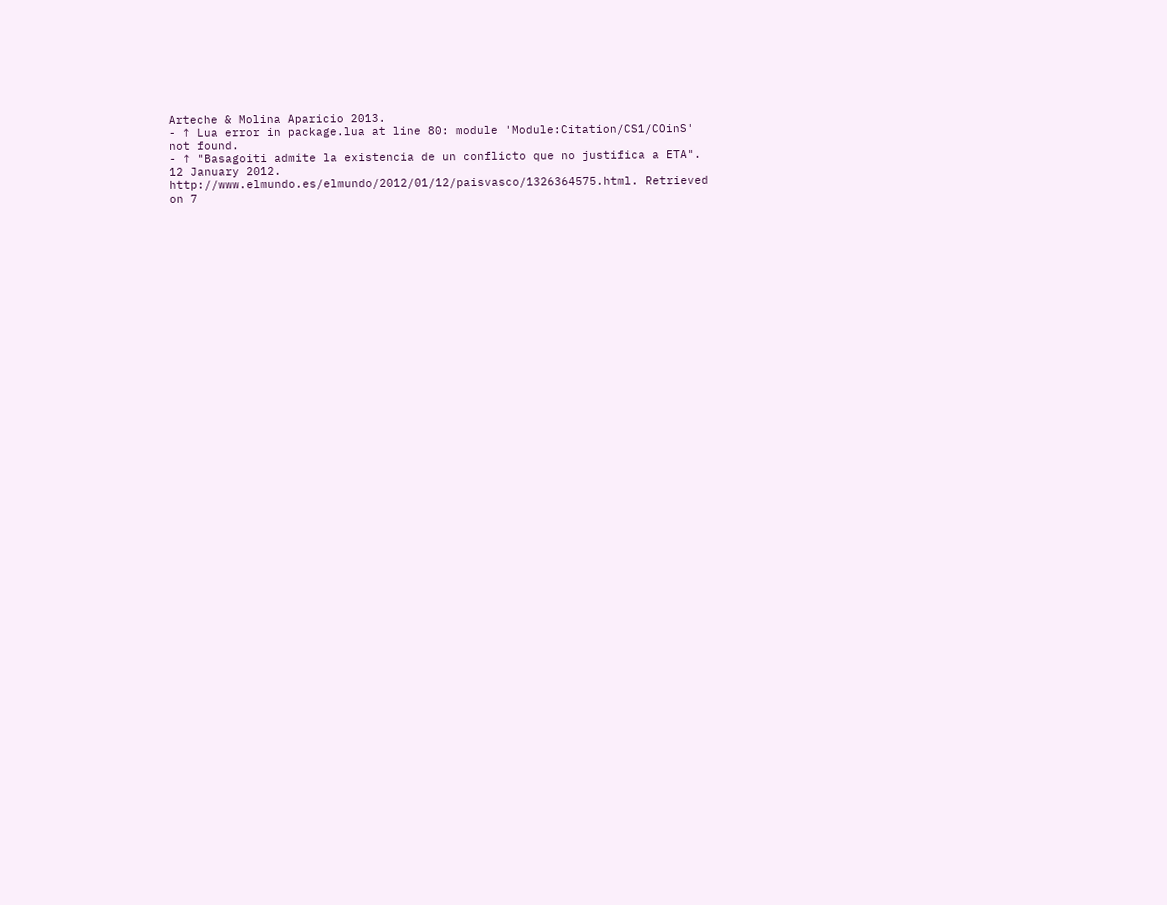Arteche & Molina Aparicio 2013.
- ↑ Lua error in package.lua at line 80: module 'Module:Citation/CS1/COinS' not found.
- ↑ "Basagoiti admite la existencia de un conflicto que no justifica a ETA". 12 January 2012. http://www.elmundo.es/elmundo/2012/01/12/paisvasco/1326364575.html. Retrieved on 7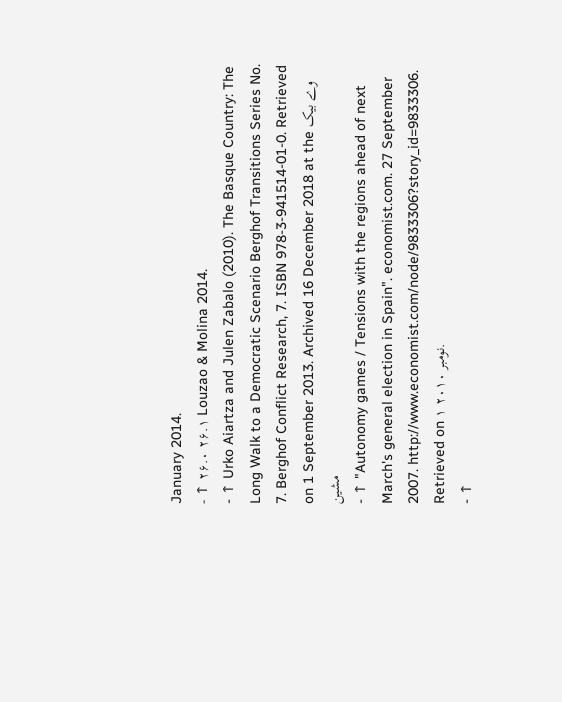January 2014.
- ↑ ۲۶.۰ ۲۶.۱ Louzao & Molina 2014.
- ↑ Urko Aiartza and Julen Zabalo (2010). The Basque Country: The Long Walk to a Democratic Scenario Berghof Transitions Series No. 7. Berghof Conflict Research, 7. ISBN 978-3-941514-01-0. Retrieved on 1 September 2013. Archived 16 December 2018 at the وے بیک مشین
- ↑ "Autonomy games / Tensions with the regions ahead of next March's general election in Spain". economist.com. 27 September 2007. http://www.economist.com/node/9833306?story_id=9833306. Retrieved on ۱ نومبر ۲۰۱۰.
- ↑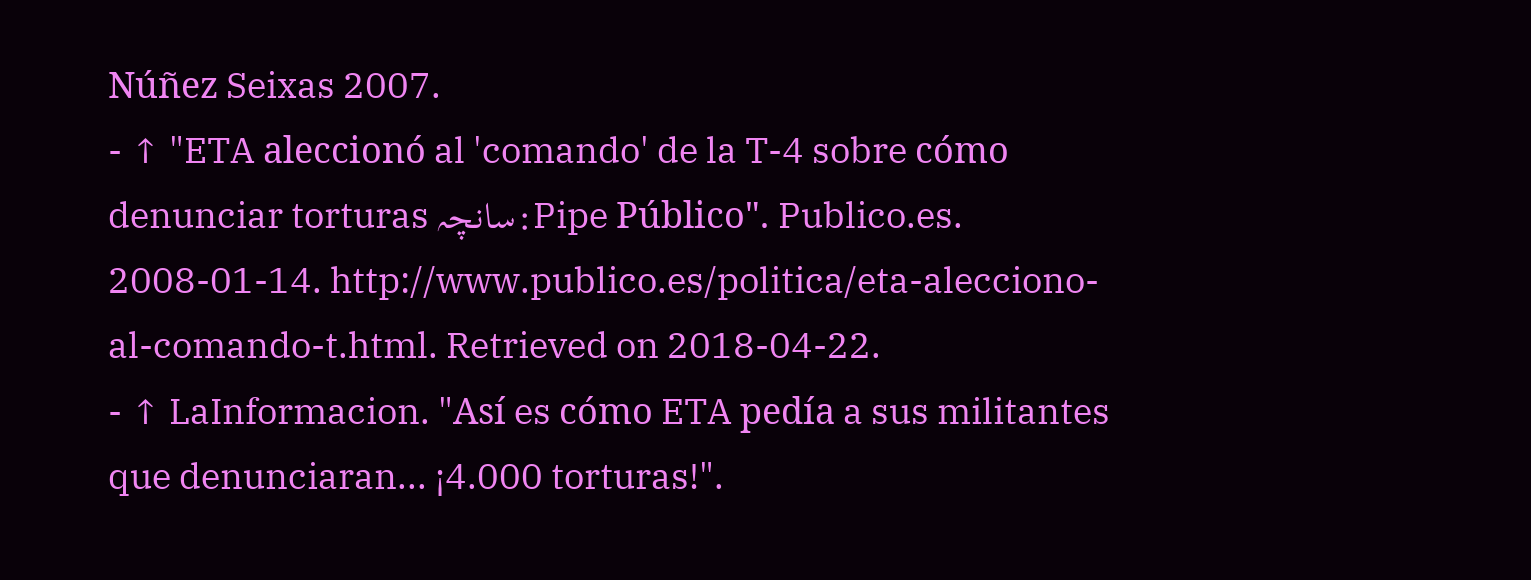Núñez Seixas 2007.
- ↑ "ETA aleccionó al 'comando' de la T-4 sobre cómo denunciar torturas سانچہ:Pipe Público". Publico.es. 2008-01-14. http://www.publico.es/politica/eta-alecciono-al-comando-t.html. Retrieved on 2018-04-22.
- ↑ LaInformacion. "Así es cómo ETA pedía a sus militantes que denunciaran... ¡4.000 torturas!".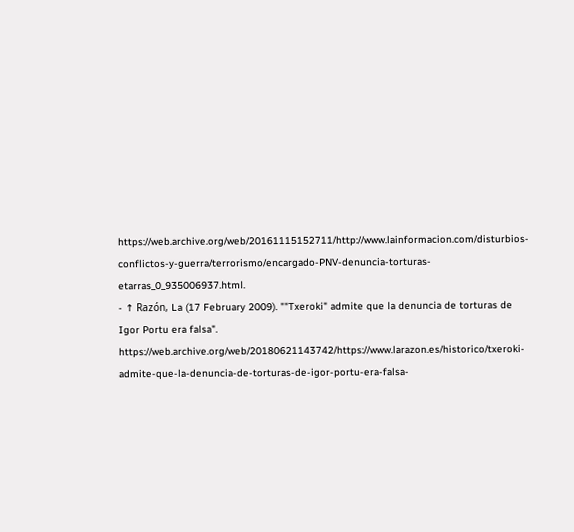https://web.archive.org/web/20161115152711/http://www.lainformacion.com/disturbios-conflictos-y-guerra/terrorismo/encargado-PNV-denuncia-torturas-etarras_0_935006937.html.
- ↑ Razón, La (17 February 2009). ""Txeroki" admite que la denuncia de torturas de Igor Portu era falsa". https://web.archive.org/web/20180621143742/https://www.larazon.es/historico/txeroki-admite-que-la-denuncia-de-torturas-de-igor-portu-era-falsa-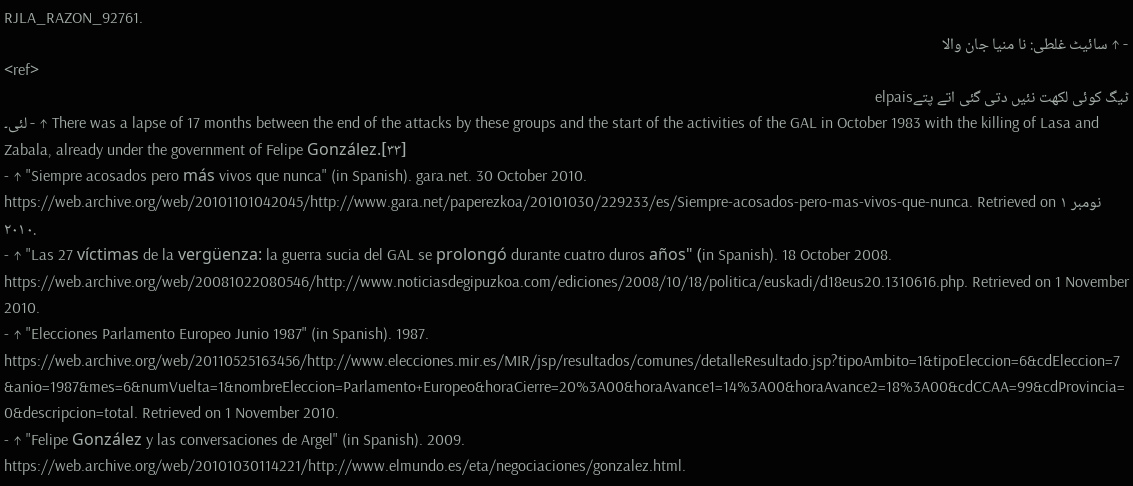RJLA_RAZON_92761.
- ↑ سائیٹ غلطی: نا منیا جان والا
<ref>
ٹیگ کوئی لکھت نئیں دتی گئی اتے پتےelpais
لئی۔ - ↑ There was a lapse of 17 months between the end of the attacks by these groups and the start of the activities of the GAL in October 1983 with the killing of Lasa and Zabala, already under the government of Felipe González.[۳۳]
- ↑ "Siempre acosados pero más vivos que nunca" (in Spanish). gara.net. 30 October 2010. https://web.archive.org/web/20101101042045/http://www.gara.net/paperezkoa/20101030/229233/es/Siempre-acosados-pero-mas-vivos-que-nunca. Retrieved on ۱ نومبر ۲۰۱۰.
- ↑ "Las 27 víctimas de la vergüenza: la guerra sucia del GAL se prolongó durante cuatro duros años" (in Spanish). 18 October 2008. https://web.archive.org/web/20081022080546/http://www.noticiasdegipuzkoa.com/ediciones/2008/10/18/politica/euskadi/d18eus20.1310616.php. Retrieved on 1 November 2010.
- ↑ "Elecciones Parlamento Europeo Junio 1987" (in Spanish). 1987. https://web.archive.org/web/20110525163456/http://www.elecciones.mir.es/MIR/jsp/resultados/comunes/detalleResultado.jsp?tipoAmbito=1&tipoEleccion=6&cdEleccion=7&anio=1987&mes=6&numVuelta=1&nombreEleccion=Parlamento+Europeo&horaCierre=20%3A00&horaAvance1=14%3A00&horaAvance2=18%3A00&cdCCAA=99&cdProvincia=0&descripcion=total. Retrieved on 1 November 2010.
- ↑ "Felipe González y las conversaciones de Argel" (in Spanish). 2009. https://web.archive.org/web/20101030114221/http://www.elmundo.es/eta/negociaciones/gonzalez.html.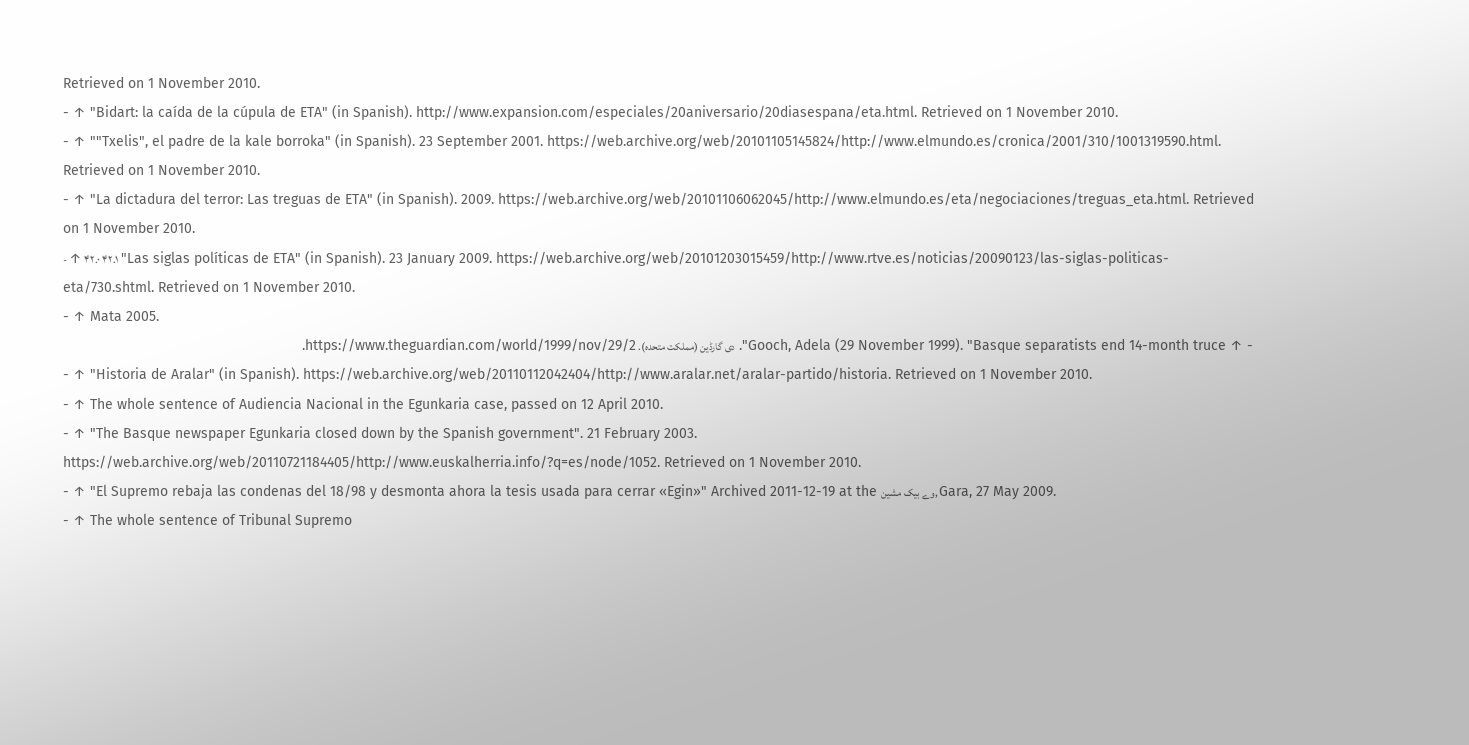Retrieved on 1 November 2010.
- ↑ "Bidart: la caída de la cúpula de ETA" (in Spanish). http://www.expansion.com/especiales/20aniversario/20diasespana/eta.html. Retrieved on 1 November 2010.
- ↑ ""Txelis", el padre de la kale borroka" (in Spanish). 23 September 2001. https://web.archive.org/web/20101105145824/http://www.elmundo.es/cronica/2001/310/1001319590.html. Retrieved on 1 November 2010.
- ↑ "La dictadura del terror: Las treguas de ETA" (in Spanish). 2009. https://web.archive.org/web/20101106062045/http://www.elmundo.es/eta/negociaciones/treguas_eta.html. Retrieved on 1 November 2010.
- ↑ ۴۲.۰ ۴۲.۱ "Las siglas políticas de ETA" (in Spanish). 23 January 2009. https://web.archive.org/web/20101203015459/http://www.rtve.es/noticias/20090123/las-siglas-politicas-eta/730.shtml. Retrieved on 1 November 2010.
- ↑ Mata 2005.
- ↑ Gooch, Adela (29 November 1999). "Basque separatists end 14-month truce". دی گارڈین (مملکت متحدہ). https://www.theguardian.com/world/1999/nov/29/2.
- ↑ "Historia de Aralar" (in Spanish). https://web.archive.org/web/20110112042404/http://www.aralar.net/aralar-partido/historia. Retrieved on 1 November 2010.
- ↑ The whole sentence of Audiencia Nacional in the Egunkaria case, passed on 12 April 2010.
- ↑ "The Basque newspaper Egunkaria closed down by the Spanish government". 21 February 2003. https://web.archive.org/web/20110721184405/http://www.euskalherria.info/?q=es/node/1052. Retrieved on 1 November 2010.
- ↑ "El Supremo rebaja las condenas del 18/98 y desmonta ahora la tesis usada para cerrar «Egin»" Archived 2011-12-19 at the وے بیک مشین, Gara, 27 May 2009.
- ↑ The whole sentence of Tribunal Supremo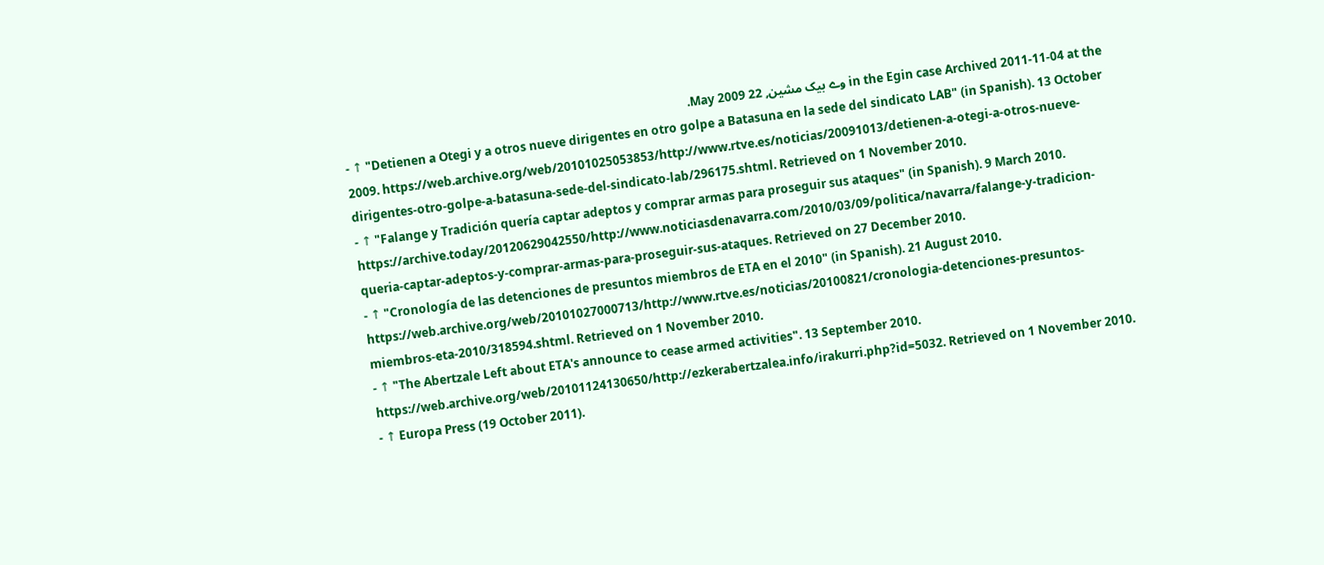in the Egin case Archived 2011-11-04 at the وے بیک مشین, 22 May 2009.
- ↑ "Detienen a Otegi y a otros nueve dirigentes en otro golpe a Batasuna en la sede del sindicato LAB" (in Spanish). 13 October 2009. https://web.archive.org/web/20101025053853/http://www.rtve.es/noticias/20091013/detienen-a-otegi-a-otros-nueve-dirigentes-otro-golpe-a-batasuna-sede-del-sindicato-lab/296175.shtml. Retrieved on 1 November 2010.
- ↑ "Falange y Tradición quería captar adeptos y comprar armas para proseguir sus ataques" (in Spanish). 9 March 2010. https://archive.today/20120629042550/http://www.noticiasdenavarra.com/2010/03/09/politica/navarra/falange-y-tradicion-queria-captar-adeptos-y-comprar-armas-para-proseguir-sus-ataques. Retrieved on 27 December 2010.
- ↑ "Cronología de las detenciones de presuntos miembros de ETA en el 2010" (in Spanish). 21 August 2010. https://web.archive.org/web/20101027000713/http://www.rtve.es/noticias/20100821/cronologia-detenciones-presuntos-miembros-eta-2010/318594.shtml. Retrieved on 1 November 2010.
- ↑ "The Abertzale Left about ETA's announce to cease armed activities". 13 September 2010. https://web.archive.org/web/20101124130650/http://ezkerabertzalea.info/irakurri.php?id=5032. Retrieved on 1 November 2010.
- ↑ Europa Press (19 October 2011).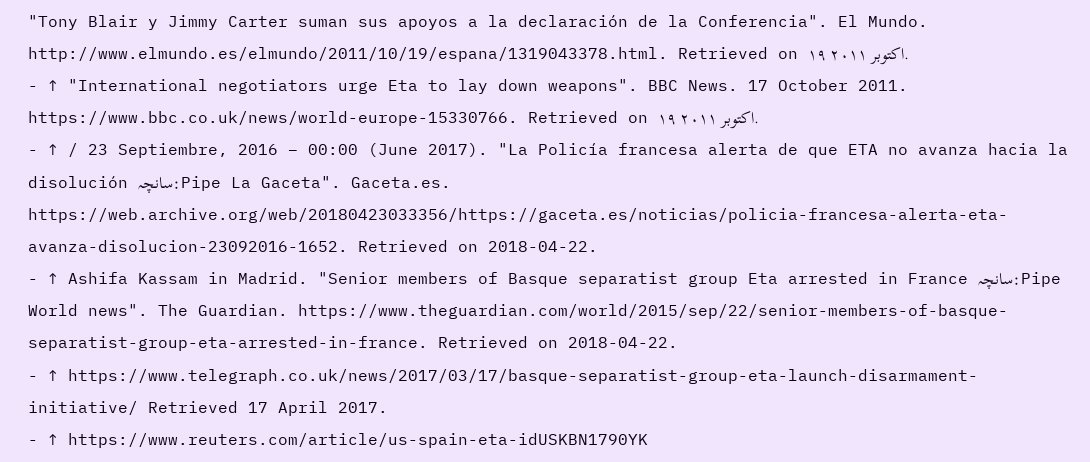"Tony Blair y Jimmy Carter suman sus apoyos a la declaración de la Conferencia". El Mundo. http://www.elmundo.es/elmundo/2011/10/19/espana/1319043378.html. Retrieved on ۱۹ اکتوبر ۲۰۱۱.
- ↑ "International negotiators urge Eta to lay down weapons". BBC News. 17 October 2011. https://www.bbc.co.uk/news/world-europe-15330766. Retrieved on ۱۹ اکتوبر ۲۰۱۱.
- ↑ / 23 Septiembre, 2016 – 00:00 (June 2017). "La Policía francesa alerta de que ETA no avanza hacia la disolución سانچہ:Pipe La Gaceta". Gaceta.es. https://web.archive.org/web/20180423033356/https://gaceta.es/noticias/policia-francesa-alerta-eta-avanza-disolucion-23092016-1652. Retrieved on 2018-04-22.
- ↑ Ashifa Kassam in Madrid. "Senior members of Basque separatist group Eta arrested in France سانچہ:Pipe World news". The Guardian. https://www.theguardian.com/world/2015/sep/22/senior-members-of-basque-separatist-group-eta-arrested-in-france. Retrieved on 2018-04-22.
- ↑ https://www.telegraph.co.uk/news/2017/03/17/basque-separatist-group-eta-launch-disarmament-initiative/ Retrieved 17 April 2017.
- ↑ https://www.reuters.com/article/us-spain-eta-idUSKBN1790YK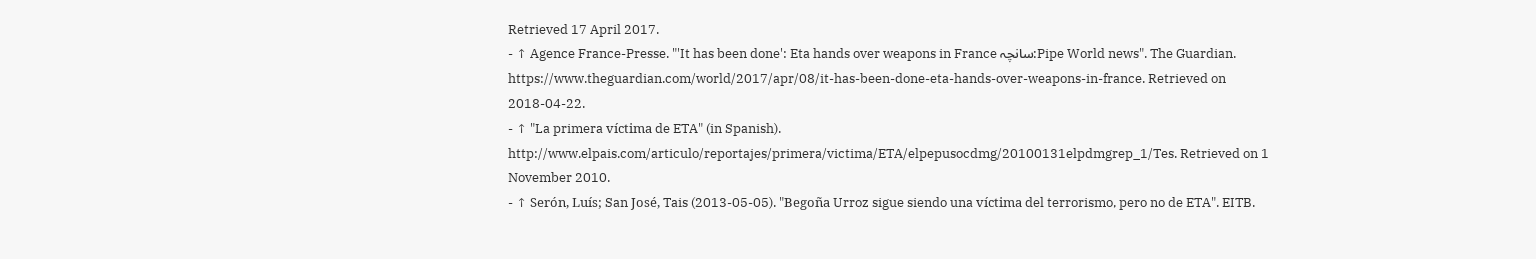Retrieved 17 April 2017.
- ↑ Agence France-Presse. "'It has been done': Eta hands over weapons in France سانچہ:Pipe World news". The Guardian. https://www.theguardian.com/world/2017/apr/08/it-has-been-done-eta-hands-over-weapons-in-france. Retrieved on 2018-04-22.
- ↑ "La primera víctima de ETA" (in Spanish). http://www.elpais.com/articulo/reportajes/primera/victima/ETA/elpepusocdmg/20100131elpdmgrep_1/Tes. Retrieved on 1 November 2010.
- ↑ Serón, Luís; San José, Tais (2013-05-05). "Begoña Urroz sigue siendo una víctima del terrorismo, pero no de ETA". EITB.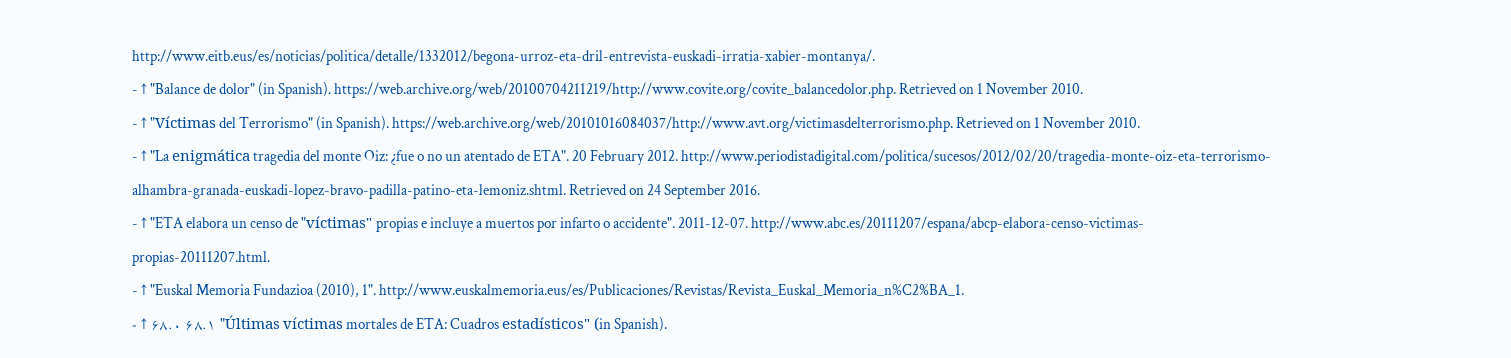http://www.eitb.eus/es/noticias/politica/detalle/1332012/begona-urroz-eta-dril-entrevista-euskadi-irratia-xabier-montanya/.
- ↑ "Balance de dolor" (in Spanish). https://web.archive.org/web/20100704211219/http://www.covite.org/covite_balancedolor.php. Retrieved on 1 November 2010.
- ↑ "Víctimas del Terrorismo" (in Spanish). https://web.archive.org/web/20101016084037/http://www.avt.org/victimasdelterrorismo.php. Retrieved on 1 November 2010.
- ↑ "La enigmática tragedia del monte Oiz: ¿fue o no un atentado de ETA". 20 February 2012. http://www.periodistadigital.com/politica/sucesos/2012/02/20/tragedia-monte-oiz-eta-terrorismo-alhambra-granada-euskadi-lopez-bravo-padilla-patino-eta-lemoniz.shtml. Retrieved on 24 September 2016.
- ↑ "ETA elabora un censo de "víctimas" propias e incluye a muertos por infarto o accidente". 2011-12-07. http://www.abc.es/20111207/espana/abcp-elabora-censo-victimas-propias-20111207.html.
- ↑ "Euskal Memoria Fundazioa (2010), 1". http://www.euskalmemoria.eus/es/Publicaciones/Revistas/Revista_Euskal_Memoria_n%C2%BA_1.
- ↑ ۶۸.۰ ۶۸.۱ "Últimas víctimas mortales de ETA: Cuadros estadísticos" (in Spanish).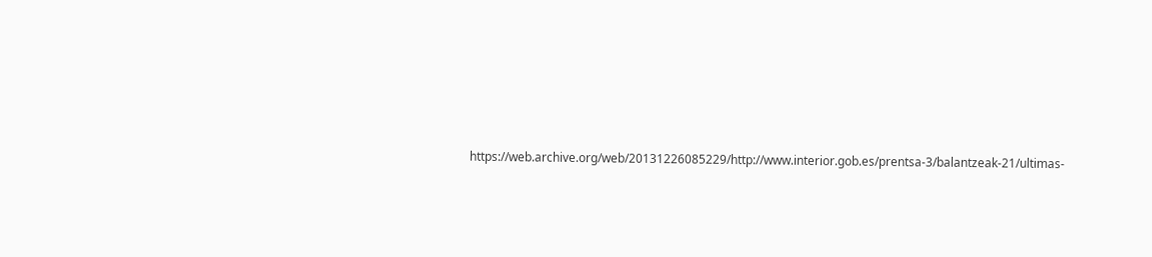https://web.archive.org/web/20131226085229/http://www.interior.gob.es/prentsa-3/balantzeak-21/ultimas-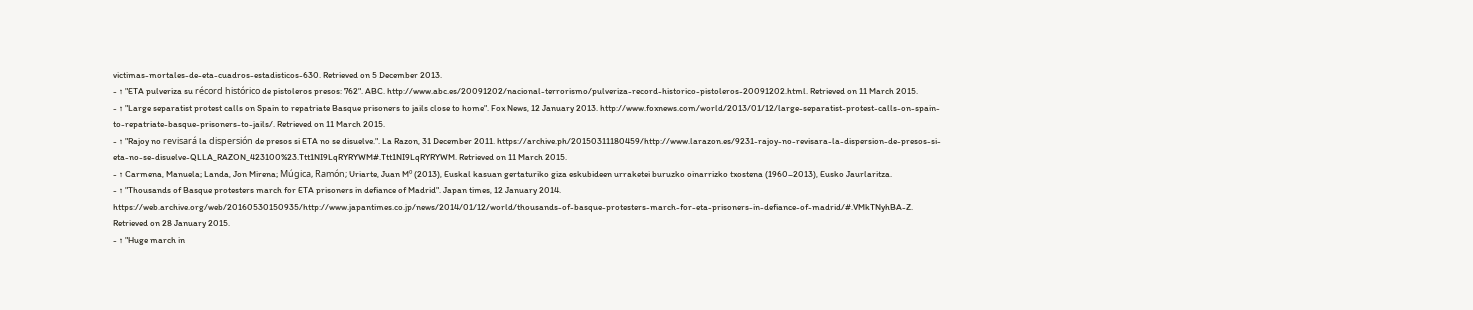victimas-mortales-de-eta-cuadros-estadisticos-630. Retrieved on 5 December 2013.
- ↑ "ETA pulveriza su récord histórico de pistoleros presos: 762". ABC. http://www.abc.es/20091202/nacional-terrorismo/pulveriza-record-historico-pistoleros-20091202.html. Retrieved on 11 March 2015.
- ↑ "Large separatist protest calls on Spain to repatriate Basque prisoners to jails close to home". Fox News, 12 January 2013. http://www.foxnews.com/world/2013/01/12/large-separatist-protest-calls-on-spain-to-repatriate-basque-prisoners-to-jails/. Retrieved on 11 March 2015.
- ↑ "Rajoy no revisará la dispersión de presos si ETA no se disuelve.". La Razon, 31 December 2011. https://archive.ph/20150311180459/http://www.larazon.es/9231-rajoy-no-revisara-la-dispersion-de-presos-si-eta-no-se-disuelve-QLLA_RAZON_423100%23.Ttt1NI9LqRYRYWM#.Ttt1NI9LqRYRYWM. Retrieved on 11 March 2015.
- ↑ Carmena, Manuela; Landa, Jon Mirena; Múgica, Ramón; Uriarte, Juan Mº (2013), Euskal kasuan gertaturiko giza eskubideen urraketei buruzko oinarrizko txostena (1960–2013), Eusko Jaurlaritza.
- ↑ "Thousands of Basque protesters march for ETA prisoners in defiance of Madrid". Japan times, 12 January 2014. https://web.archive.org/web/20160530150935/http://www.japantimes.co.jp/news/2014/01/12/world/thousands-of-basque-protesters-march-for-eta-prisoners-in-defiance-of-madrid/#.VMkTNyhBA-Z. Retrieved on 28 January 2015.
- ↑ "Huge march in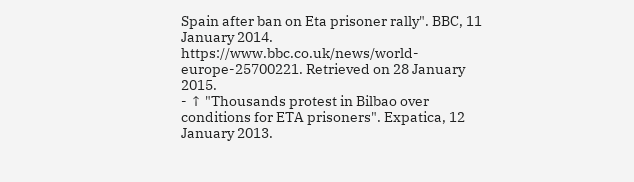Spain after ban on Eta prisoner rally". BBC, 11 January 2014. https://www.bbc.co.uk/news/world-europe-25700221. Retrieved on 28 January 2015.
- ↑ "Thousands protest in Bilbao over conditions for ETA prisoners". Expatica, 12 January 2013.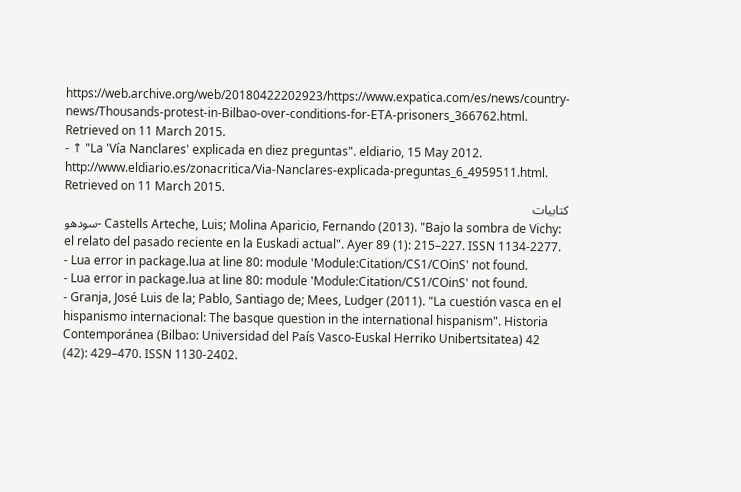https://web.archive.org/web/20180422202923/https://www.expatica.com/es/news/country-news/Thousands-protest-in-Bilbao-over-conditions-for-ETA-prisoners_366762.html. Retrieved on 11 March 2015.
- ↑ "La 'Vía Nanclares' explicada en diez preguntas". eldiario, 15 May 2012. http://www.eldiario.es/zonacritica/Via-Nanclares-explicada-preguntas_6_4959511.html. Retrieved on 11 March 2015.
کتابیات
سودھو- Castells Arteche, Luis; Molina Aparicio, Fernando (2013). "Bajo la sombra de Vichy: el relato del pasado reciente en la Euskadi actual". Ayer 89 (1): 215–227. ISSN 1134-2277.
- Lua error in package.lua at line 80: module 'Module:Citation/CS1/COinS' not found.
- Lua error in package.lua at line 80: module 'Module:Citation/CS1/COinS' not found.
- Granja, José Luis de la; Pablo, Santiago de; Mees, Ludger (2011). "La cuestión vasca en el hispanismo internacional: The basque question in the international hispanism". Historia Contemporánea (Bilbao: Universidad del País Vasco-Euskal Herriko Unibertsitatea) 42 (42): 429–470. ISSN 1130-2402.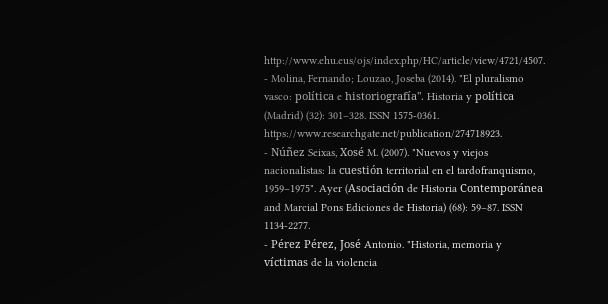http://www.ehu.eus/ojs/index.php/HC/article/view/4721/4507.
- Molina, Fernando; Louzao, Joseba (2014). "El pluralismo vasco: política e historiografía". Historia y política (Madrid) (32): 301–328. ISSN 1575-0361. https://www.researchgate.net/publication/274718923.
- Núñez Seixas, Xosé M. (2007). "Nuevos y viejos nacionalistas: la cuestión territorial en el tardofranquismo, 1959–1975". Ayer (Asociación de Historia Contemporánea and Marcial Pons Ediciones de Historia) (68): 59–87. ISSN 1134-2277.
- Pérez Pérez, José Antonio. "Historia, memoria y víctimas de la violencia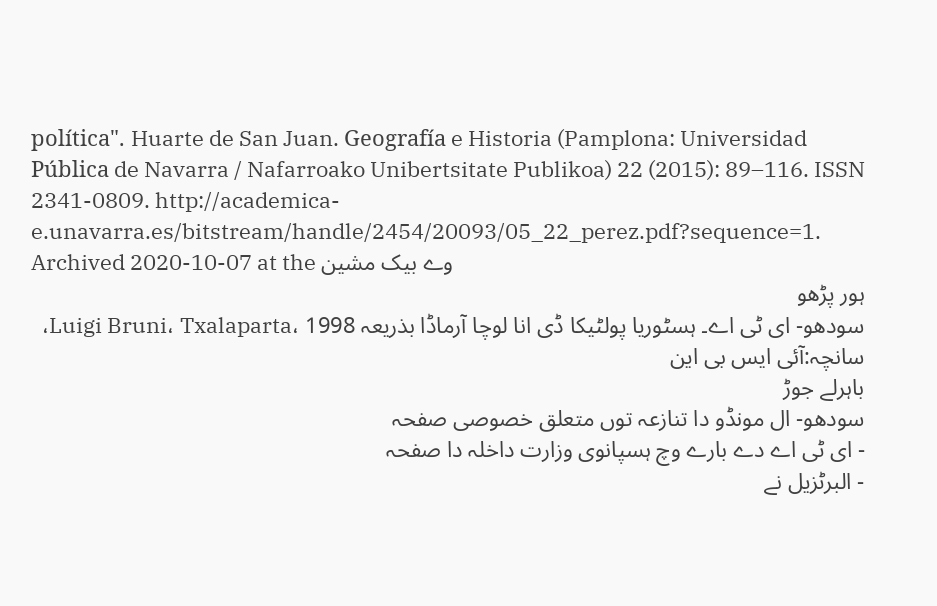política". Huarte de San Juan. Geografía e Historia (Pamplona: Universidad Pública de Navarra / Nafarroako Unibertsitate Publikoa) 22 (2015): 89–116. ISSN 2341-0809. http://academica-e.unavarra.es/bitstream/handle/2454/20093/05_22_perez.pdf?sequence=1. Archived 2020-10-07 at the وے بیک مشین
ہور پڑھو
سودھو- ای ٹی اے۔ ہسٹوریا پولٹیکا ڈی انا لوچا آرماڈا بذریعہ Luigi Bruni، Txalaparta، 1998، سانچہ:آئی ایس بی این
باہرلے جوڑ
سودھو- ال مونڈو دا تنازعہ توں متعلق خصوصی صفحہ
- ای ٹی اے دے بارے وچ ہسپانوی وزارت داخلہ دا صفحہ
- البرٹزیل نے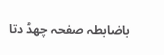باضابطہ صفحہ چھڈ دتا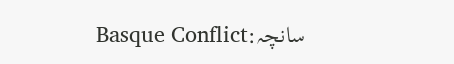سانچہ:Basque Conflict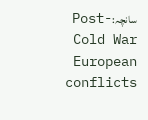سانچہ:Post-Cold War European conflicts